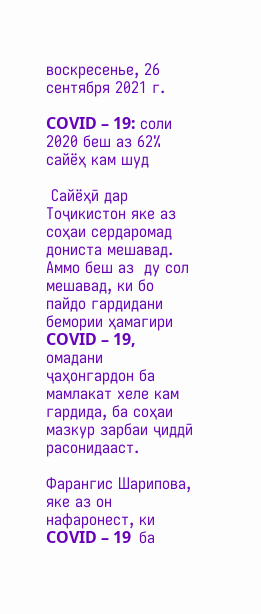воскресенье, 26 сентября 2021 г.

COVID – 19: соли 2020 беш аз 62% сайёҳ кам шуд

 Сайёҳӣ дар Тоҷикистон яке аз соҳаи сердаромад  дониста мешавад. Аммо беш аз  ду сол  мешавад, ки бо пайдо гардидани бемории ҳамагири COVID – 19, омадани ҷаҳонгардон ба мамлакат хеле кам гардида, ба соҳаи мазкур зарбаи ҷиддӣ расонидааст.

Фарангис Шарипова, яке аз он нафаронест, ки COVID – 19  ба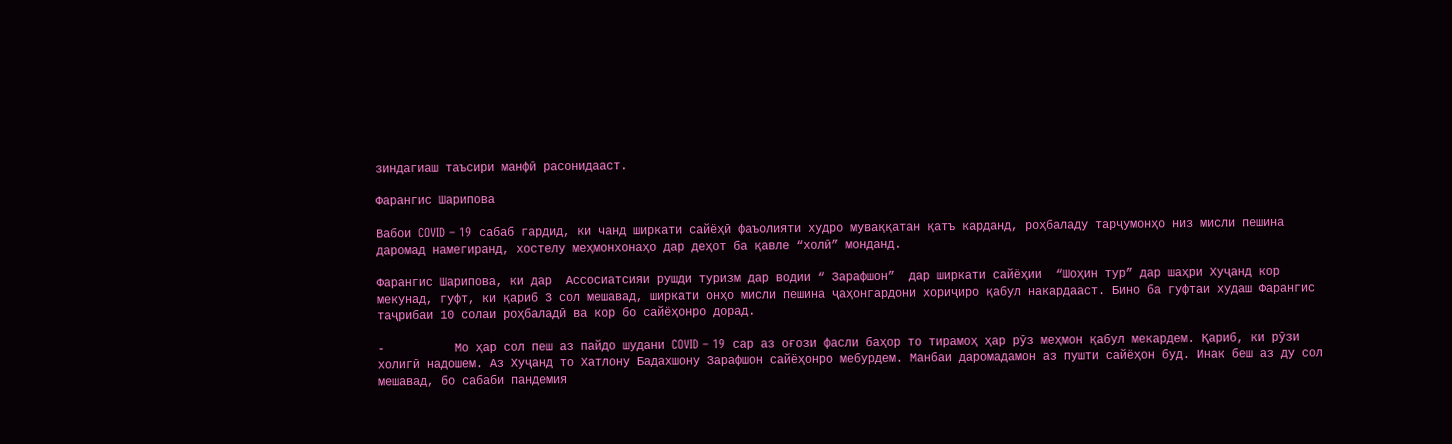зиндагиаш таъсири манфӣ расонидааст.

Фарангис Шарипова

Вабои COVID – 19  сабаб гардид, ки чанд ширкати сайёҳӣ фаъолияти худро муваққатан қатъ карданд, роҳбаладу тарҷумонҳо низ мисли пешина  даромад намегиранд, хостелу меҳмонхонаҳо дар деҳот ба қавле “холӣ” монданд.

Фарангис Шарипова, ки дар  Ассосиатсияи рушди туризм дар водии “ Зарафшон”  дар ширкати сайёҳии  “Шоҳин тур” дар шаҳри Хуҷанд кор мекунад, гуфт, ки қариб 3 сол мешавад, ширкати онҳо мисли пешина ҷаҳонгардони хориҷиро қабул накардааст. Бино ба гуфтаи худаш Фарангис таҷрибаи 10 солаи роҳбаладӣ ва кор бо сайёҳонро дорад.

-          Мо ҳар сол пеш аз пайдо шудани COVID – 19  сар аз оғози фасли баҳор то тирамоҳ ҳар рӯз меҳмон қабул мекардем. Қариб, ки рӯзи холигӣ надошем. Аз Хуҷанд то Хатлону Бадахшону Зарафшон сайёҳонро мебурдем. Манбаи даромадамон аз пушти сайёҳон буд. Инак беш аз ду сол мешавад, бо сабаби пандемия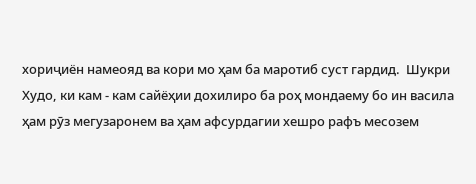хориҷиён намеояд ва кори мо ҳам ба маротиб суст гардид.  Шукри Худо, ки кам - кам сайёҳии дохилиро ба роҳ мондаему бо ин васила ҳам рӯз мегузаронем ва ҳам афсурдагии хешро рафъ месозем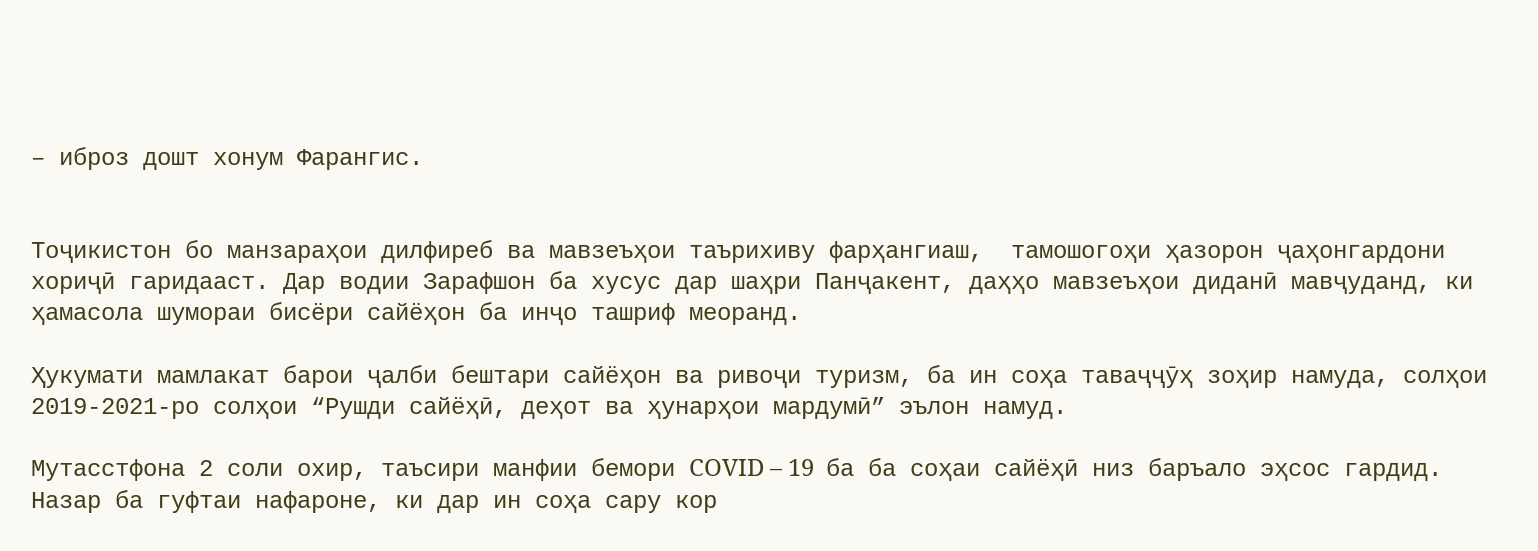– иброз дошт хонум Фарангис.


Тоҷикистон бо манзараҳои дилфиреб ва мавзеъҳои таърихиву фарҳангиаш,  тамошогоҳи ҳазорон ҷаҳонгардони хориҷӣ гаридааст. Дар водии Зарафшон ба хусус дар шаҳри Панҷакент, даҳҳо мавзеъҳои диданӣ мавҷуданд, ки ҳамасола шумораи бисёри сайёҳон ба инҷо ташриф меоранд.

Ҳукумати мамлакат барои ҷалби бештари сайёҳон ва ривоҷи туризм, ба ин соҳа таваҷҷӯҳ зоҳир намуда, солҳои 2019-2021-ро солҳои “Рушди сайёҳӣ, деҳот ва ҳунарҳои мардумӣ” эълон намуд.

Мутасстфона 2 соли охир, таъсири манфии бемори COVID – 19  ба ба соҳаи сайёҳӣ низ баръало эҳсос гардид. Назар ба гуфтаи нафароне, ки дар ин соҳа сару кор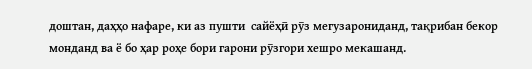доштан, даҳҳо нафаре, ки аз пушти  сайёҳӣ рӯз мегузарониданд, тақрибан бекор монданд ва ё бо ҳар роҳе бори гарони рӯзгори хешро мекашанд.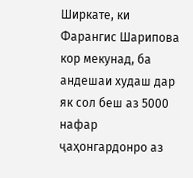Ширкате, ки Фарангис Шарипова кор мекунад, ба андешаи худаш дар як сол беш аз 5000 нафар ҷаҳонгардонро аз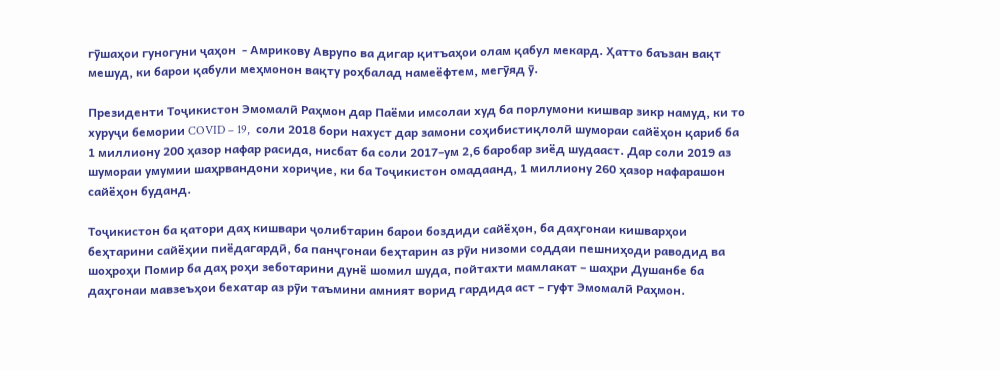гӯшаҳои гуногуни ҷаҳон  - Амрикову Аврупо ва дигар қитъаҳои олам қабул мекард. Ҳатто баъзан вақт мешуд, ки барои қабули меҳмонон вақту роҳбалад намеёфтем, мегӯяд ӯ.

Президенти Тоҷикистон Эмомалӣ Раҳмон дар Паёми имсолаи худ ба порлумони кишвар зикр намуд, ки то хуруҷи бемории COVID – 19,  соли 2018 бори нахуст дар замони соҳибистиқлолӣ шумораи сайёҳон қариб ба 1 миллиону 200 ҳазор нафар расида, нисбат ба соли 2017–ум 2,6 баробар зиёд шудааст. Дар соли 2019 аз шумораи умумии шаҳрвандони хориҷие, ки ба Тоҷикистон омадаанд, 1 миллиону 260 ҳазор нафарашон сайёҳон буданд.

Тоҷикистон ба қатори даҳ кишвари ҷолибтарин барои боздиди сайёҳон, ба даҳгонаи кишварҳои беҳтарини сайёҳии пиёдагардӣ, ба панҷгонаи беҳтарин аз рӯи низоми соддаи пешниҳоди раводид ва шоҳроҳи Помир ба даҳ роҳи зеботарини дунё шомил шуда, пойтахти мамлакат – шаҳри Душанбе ба даҳгонаи мавзеъҳои бехатар аз рӯи таъмини амният ворид гардида аст – гуфт Эмомалӣ Раҳмон.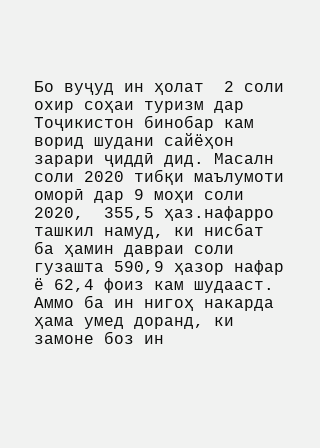Бо вуҷуд ин ҳолат  2 соли охир соҳаи туризм дар Тоҷикистон бинобар кам ворид шудани сайёҳон зарари ҷиддӣ дид. Масалн соли 2020 тибқи маълумоти оморӣ дар 9 моҳи соли 2020,  355,5 ҳаз.нафарро ташкил намуд, ки нисбат ба ҳамин давраи соли гузашта 590,9 ҳазор нафар ё 62,4 фоиз кам шудааст. Аммо ба ин нигоҳ накарда ҳама умед доранд, ки замоне боз ин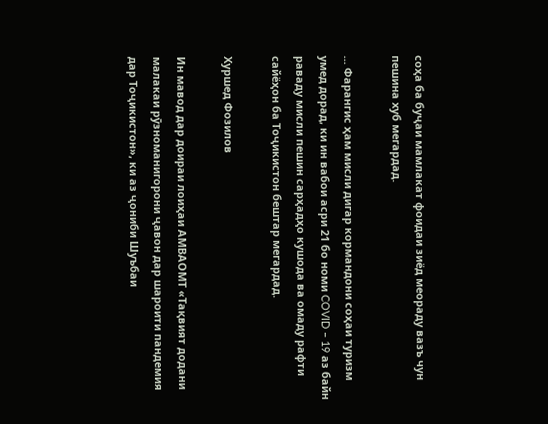соҳа ба буҷаи мамлакат фоидаи зиёд меораду вазъ чун пешина хуб мегардад.

... Фарангис ҳам мисли дигар кормандони соҳаи туризм умед дорад, ки ин вабои асри 21 бо номи COVID – 19 аз байн раваду мисли пешин сарҳадҳо кушода ва омаду рафти сайёҳон ба Тоҷикистон бештар мегардад.

Хуршед Фозилов

Ин мавод дар доираи лоиҳаи АМВАОМТ «Тақвият додани малакаи рӯзноманигорони ҷавон дар шароити пандемия дар Тоҷикистон», ки аз ҷониби Шуъбаи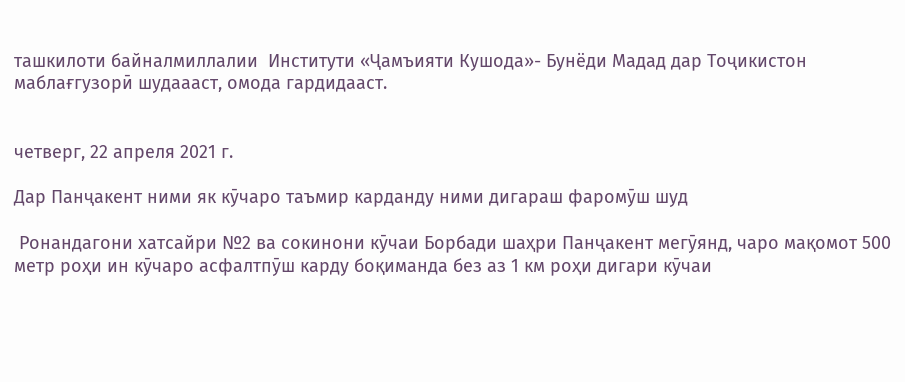ташкилоти байналмиллалии  Институти «Ҷамъияти Кушода»- Бунёди Мадад дар Тоҷикистон маблағгузорӣ шудаааст, омода гардидааст.


четверг, 22 апреля 2021 г.

Дар Панҷакент ними як кӯчаро таъмир карданду ними дигараш фаромӯш шуд

 Ронандагони хатсайри №2 ва сокинони кӯчаи Борбади шаҳри Панҷакент мегӯянд, чаро мақомот 500 метр роҳи ин кӯчаро асфалтпӯш карду боқиманда без аз 1 км роҳи дигари кӯчаи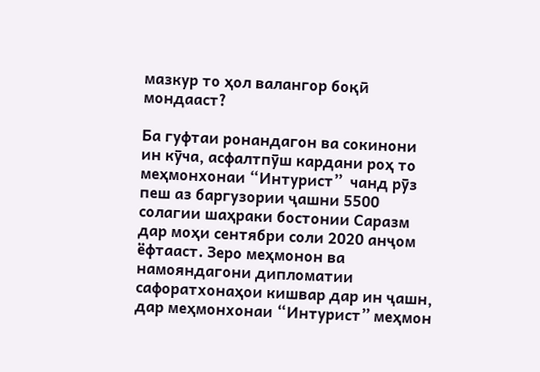мазкур то ҳол валангор боқӣ мондааст?

Ба гуфтаи ронандагон ва сокинони ин кӯча, асфалтпӯш кардани роҳ то меҳмонхонаи “Интурист”  чанд рӯз пеш аз баргузории ҷашни 5500 солагии шаҳраки бостонии Саразм дар моҳи сентябри соли 2020 анҷом ёфтааст. Зеро меҳмонон ва намояндагони дипломатии сафоратхонаҳои кишвар дар ин ҷашн, дар меҳмонхонаи “Интурист” меҳмон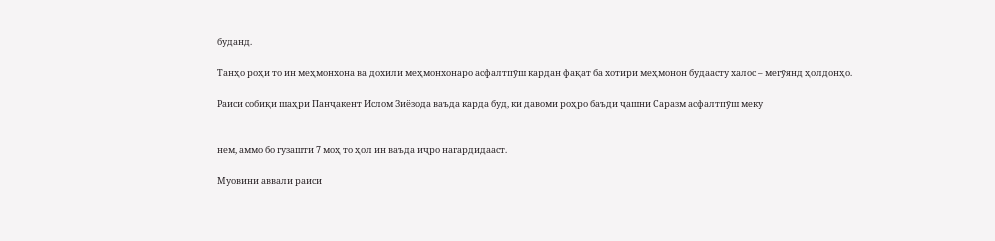буданд.

Танҳо роҳи то ин меҳмонхона ва дохили меҳмонхонаро асфалтпӯш кардан фақат ба хотири меҳмонон будаасту халос – мегӯянд ҳолдонҳо.

Раиси собиқи шаҳри Панҷакент Ислом Зиёзода ваъда карда буд, ки давоми роҳро баъди ҷашни Саразм асфалтпӯш меку


нем, аммо бо гузашти 7 моҳ то ҳол ин ваъда иҷро нагардидааст.

Муовини аввали раиси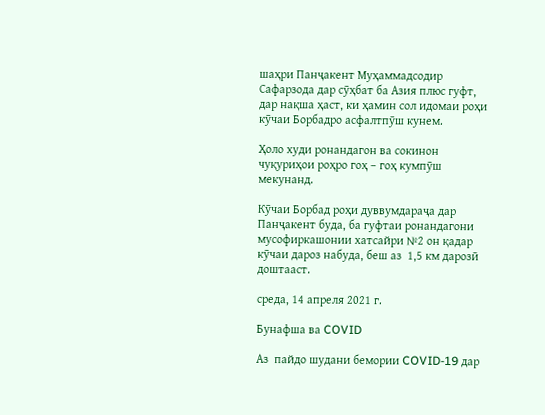шаҳри Панҷакент Муҳаммадсодир Сафарзода дар сӯҳбат ба Азия плюс гуфт, дар нақша ҳаст, ки ҳамин сол идомаи роҳи кӯчаи Борбадро асфалтпӯш кунем.

Ҳоло худи ронандагон ва сокинон чуқуриҳои роҳро гоҳ – гоҳ кумпӯш мекунанд.

Кӯчаи Борбад роҳи дуввумдараҷа дар Панҷакент буда, ба гуфтаи ронандагони мусофиркашонии хатсайри №2 он қадар кӯчаи дароз набуда, беш аз  1,5 км дарозӣ доштааст.

среда, 14 апреля 2021 г.

Бунафша ва COVID

Аз  пайдо шудани бемории COVID-19 дар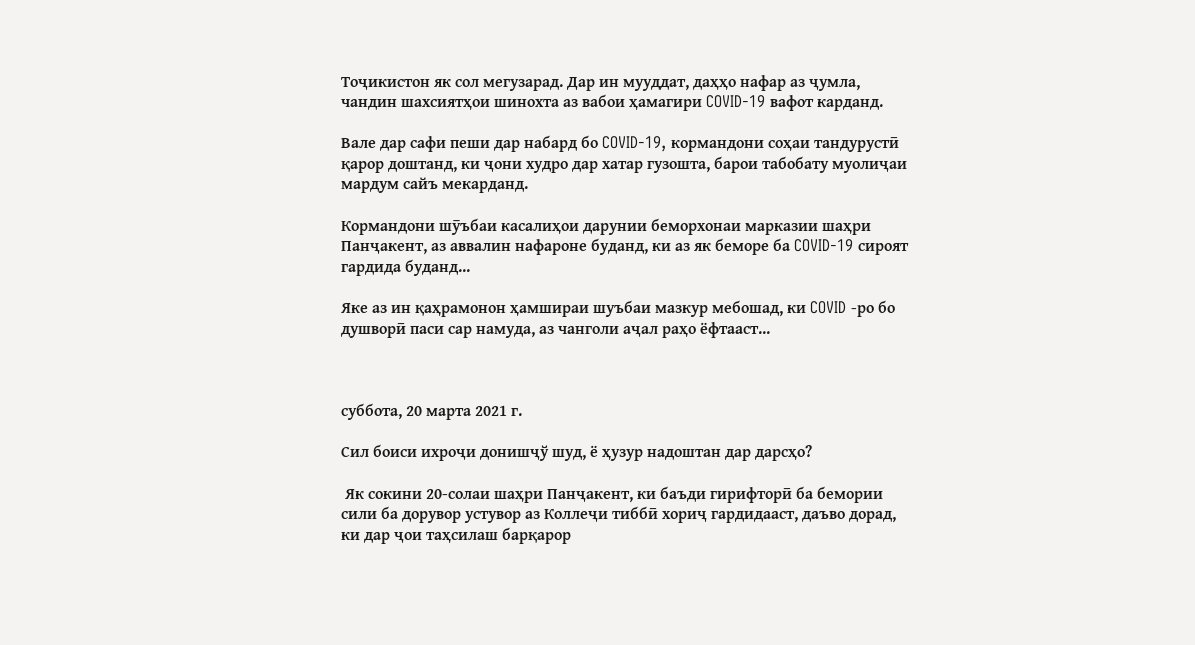Тоҷикистон як сол мегузарад. Дар ин мууддат, даҳҳо нафар аз ҷумла, чандин шахсиятҳои шинохта аз вабои ҳамагири COVID-19 вафот карданд.

Вале дар сафи пеши дар набард бо COVID-19, кормандони соҳаи тандурустӣ қарор доштанд, ки ҷони худро дар хатар гузошта, барои табобату муолиҷаи мардум сайъ мекарданд.

Кормандони шӯъбаи касалиҳои дарунии беморхонаи марказии шаҳри Панҷакент, аз аввалин нафароне буданд, ки аз як беморе ба COVID-19 сироят гардида буданд...

Яке аз ин қаҳрамонон ҳамшираи шуъбаи мазкур мебошад, ки COVID -ро бо душворӣ паси сар намуда, аз чанголи аҷал раҳо ёфтааст...



суббота, 20 марта 2021 г.

Сил боиси ихроҷи донишҷў шуд, ё ҳузур надоштан дар дарсҳо?

 Як сокини 20-солаи шаҳри Панҷакент, ки баъди гирифторӣ ба бемории сили ба дорувор устувор аз Коллеҷи тиббӣ хориҷ гардидааст, даъво дорад, ки дар ҷои таҳсилаш барқарор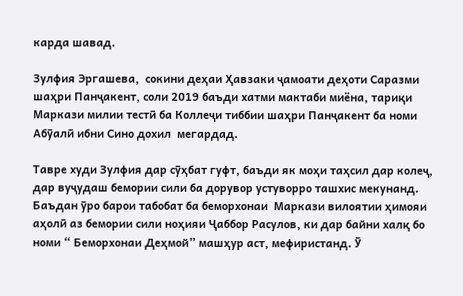карда шавад.

Зулфия Эргашева,  сокини деҳаи Ҳавзаки ҷамоати деҳоти Саразми шаҳри Панҷакент, соли 2019 баъди хатми мактаби миёна, тариқи Маркази милии тестӣ ба Коллеҷи тиббии шаҳри Панҷакент ба номи Абӯалӣ ибни Сино дохил  мегардад.

Тавре худи Зулфия дар сӯҳбат гуфт, баъди як моҳи таҳсил дар колеҷ,  дар вуҷудаш бемории сили ба дорувор устуворро ташхис мекунанд. Баъдан ӯро барои табобат ба беморхонаи  Маркази вилоятии ҳимояи аҳолӣ аз бемории сили ноҳияи Ҷаббор Расулов, ки дар байни халқ бо номи “ Беморхонаи Деҳмой” машҳур аст, мефиристанд. Ӯ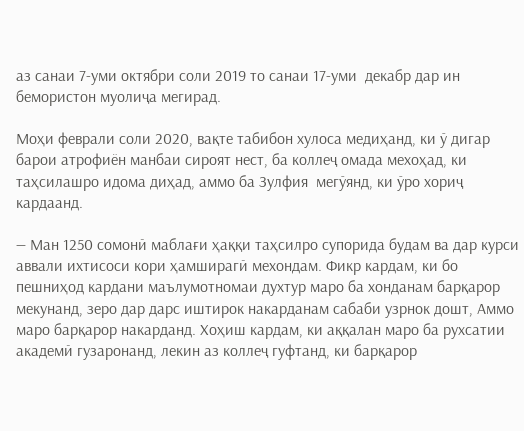аз санаи 7-уми октябри соли 2019 то санаи 17-уми  декабр дар ин бемористон муолиҷа мегирад.

Моҳи феврали соли 2020, вақте табибон хулоса медиҳанд, ки ӯ дигар барои атрофиён манбаи сироят нест, ба коллеҷ омада мехоҳад, ки таҳсилашро идома диҳад, аммо ба Зулфия  мегӯянд, ки ӯро хориҷ кардаанд.

— Ман 1250 сомонӣ маблағи ҳаққи таҳсилро супорида будам ва дар курси аввали ихтисоси кори ҳамширагӣ мехондам. Фикр кардам, ки бо пешниҳод кардани маълумотномаи духтур маро ба хонданам барқарор мекунанд, зеро дар дарс иштирок накарданам сабаби узрнок дошт, Аммо маро барқарор накарданд. Хоҳиш кардам, ки аққалан маро ба рухсатии академӣ гузаронанд, лекин аз коллеҷ гуфтанд, ки барқарор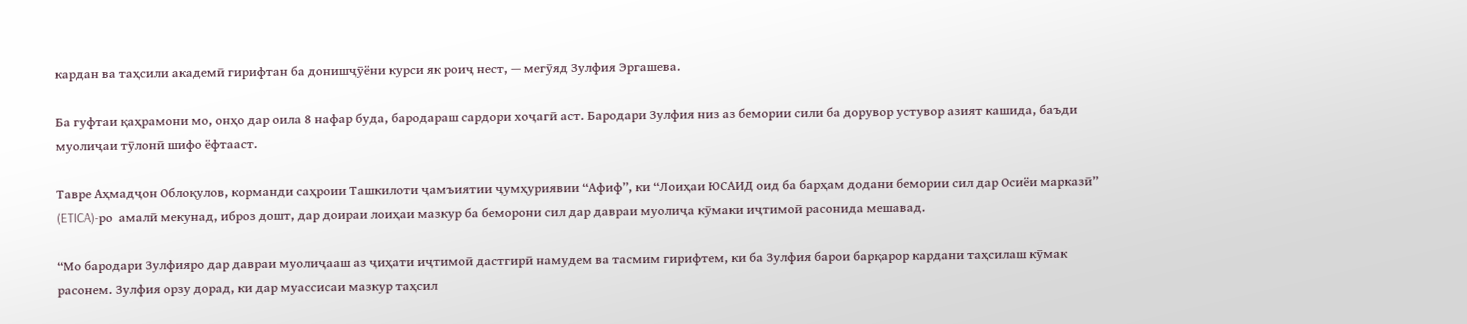кардан ва таҳсили академӣ гирифтан ба донишҷӯёни курси як роиҷ нест, — мегӯяд Зулфия Эргашева.

Ба гуфтаи қаҳрамони мо, онҳо дар оила 8 нафар буда, бародараш сардори хоҷагӣ аст. Бародари Зулфия низ аз бемории сили ба дорувор устувор азият кашида, баъди муолиҷаи тӯлонӣ шифо ёфтааст.

Тавре Аҳмадҷон Облоқулов, корманди саҳроии Ташкилоти ҷамъиятии ҷумҳуриявии “Афиф”, ки “Лоиҳаи ЮСАИД оид ба барҳам додани бемории сил дар Осиёи марказӣ” (ETICA)-ро  амалӣ мекунад, иброз дошт, дар доираи лоиҳаи мазкур ба беморони сил дар давраи муолиҷа кӯмаки иҷтимоӣ расонида мешавад.

“Мо бародари Зулфияро дар давраи муолиҷааш аз ҷиҳати иҷтимоӣ дастгирӣ намудем ва тасмим гирифтем, ки ба Зулфия барои барқарор кардани таҳсилаш кӯмак расонем. Зулфия орзу дорад, ки дар муассисаи мазкур таҳсил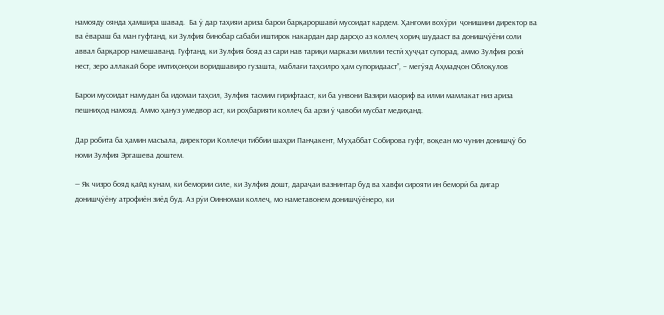намояду оянда ҳамшира шавад.  Ба ӯ дар таҳияи ариза барои барқароршавӣ мусоидат кардем. Ҳангоми вохӯри  ҷонишини директор ва ва ёвараш ба ман гуфтанд, ки Зулфия бинобар сабаби иштирок накардан дар дарсҳо аз коллеҷ хориҷ шудааст ва донишҷӯёни соли аввал барқарор намешаванд. Гуфтанд, ки Зулфия бояд аз сари нав тариқи маркази миллии тестӣ ҳуҷҷат супорад, аммо Зулфия розӣ нест, зеро аллакай боре имтиҳонҳои воридшавиро гузашта, маблағи таҳсилро ҳам супоридааст”, – мегӯяд Аҳмадҷон Облоқулов

Барои мусоидат намудан ба идомаи таҳсил, Зулфия тасмим гирифтааст, ки ба унвони Вазири маориф ва илми мамлакат низ ариза пешниҳод намояд. Аммо ҳануз умедвор аст, ки роҳбарияти коллеҷ ба арзи ӯ ҷавоби мусбат медиҳанд.

Дар робита ба ҳамин масъала, директори Коллеҷи тиббии шаҳри Панҷакент, Муҳаббат Собирова гуфт, воқеан мо чунин донишҷӯ бо номи Зулфия Эргашева доштем.

— Як чизро бояд қайд кунам, ки бемории силе, ки Зулфия дошт, дараҷаи вазнинтар буд ва хавфи сирояти ин беморӣ ба дигар донишҷӯёну атрофиён зиёд буд. Аз рӯи Оинномаи коллеҷ, мо наметавонем донишҷӯёнеро, ки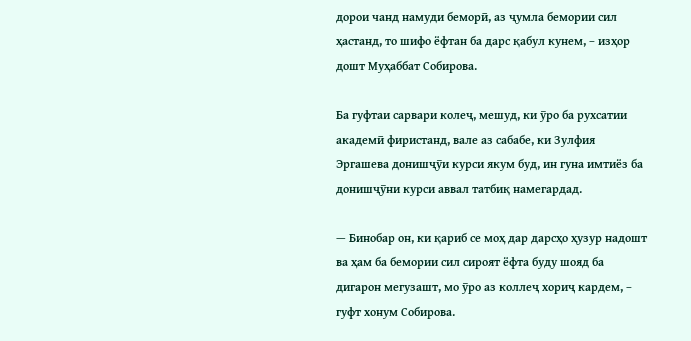дорои чанд намуди беморӣ, аз ҷумла бемории сил ҳастанд, то шифо ёфтан ба дарс қабул кунем, – изҳор дошт Муҳаббат Собирова.

Ба гуфтаи сарвари колеҷ, мешуд, ки ӯро ба рухсатии академӣ фиристанд, вале аз сабабе, ки Зулфия Эргашева донишҷӯи курси якум буд, ин гуна имтиёз ба донишҷӯни курси аввал татбиқ намегардад.

— Бинобар он, ки қариб се моҳ дар дарсҳо ҳузур надошт ва ҳам ба бемории сил сироят ёфта буду шояд ба дигарон мегузашт, мо ӯро аз коллеҷ хориҷ кардем, – гуфт хонум Собирова.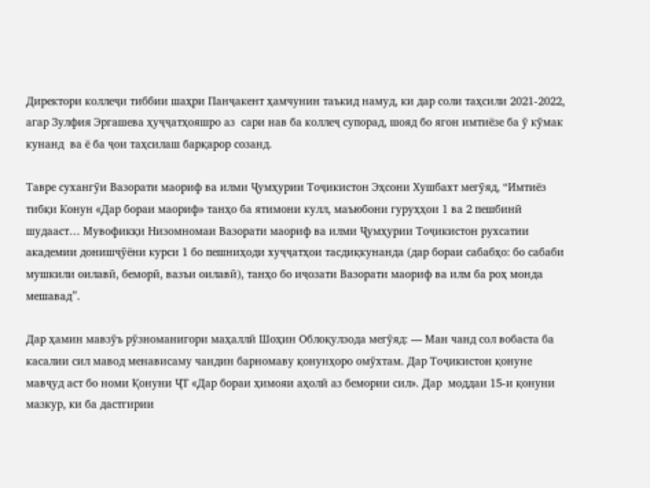Директори коллеҷи тиббии шаҳри Панҷакент ҳамчунин таъкид намуд, ки дар соли таҳсили 2021-2022, агар Зулфия Эргашева ҳуҷҷатҳояшро аз  сари нав ба коллеҷ супорад, шояд бо ягон имтиёзе ба ӯ кӯмак кунанд  ва ё ба ҷои таҳсилаш барқарор созанд.

Тавре сухангӯи Вазорати маориф ва илми Ҷумҳурии Тоҷикистон Эҳсони Хушбахт мегӯяд, “Имтиёз тибқи Конун «Дар бораи маориф» танҳо ба ятимони кулл, маъюбони гуруҳҳои 1 ва 2 пешбинӣ шудааст… Мувофикқи Низомномаи Вазорати маориф ва илми Ҷумҳурии Тоҷикистон рухсатии академии донишҷӯёни курси 1 бо пешниҳоди хуҷҷатҳои тасдиқкунанда (дар бораи сабабҳо: бо сабаби мушкили оилавӣ, беморӣ, вазъи оилавӣ), танҳо бо иҷозати Вазорати маориф ва илм ба роҳ монда мешавад”.

Дар ҳамин мавзӯъ рӯзноманигори маҳаллӣ Шоҳин Облоқулзода мегӯяд: — Ман чанд сол вобаста ба касалии сил мавод менависаму чандин барномаву қонунҳоро омӯхтам. Дар Тоҷикистон қонуне мавҷуд аст бо номи Қонуни ҶТ «Дар бораи ҳимояи аҳолӣ аз бемории сил». Дар  моддаи 15-и қонуни мазкур, ки ба дастгирии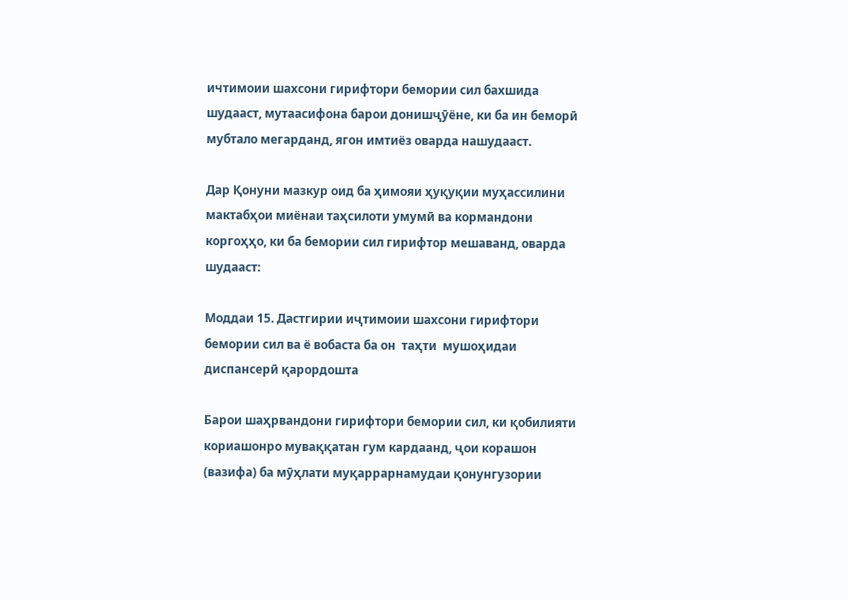ичтимоии шахсони гирифтори бемории сил бахшида шудааст, мутаасифона барои донишҷӯёне, ки ба ин беморӣ мубтало мегарданд, ягон имтиёз оварда нашудааст.

Дар Қонуни мазкур оид ба ҳимояи ҳуқуқии муҳассилини мактабҳои миёнаи таҳсилоти умумӣ ва кормандони коргоҳҳо, ки ба бемории сил гирифтор мешаванд, оварда шудааст:

Моддаи 15. Дастгирии иҷтимоии шахсони гирифтори бемории сил ва ё вобаста ба он  таҳти  мушоҳидаи  диспансерӣ қарордошта

Барои шаҳрвандони гирифтори бемории сил, ки қобилияти кориашонро муваққатан гум кардаанд, ҷои корашон (вазифа) ба мӯҳлати муқаррарнамудаи қонунгузории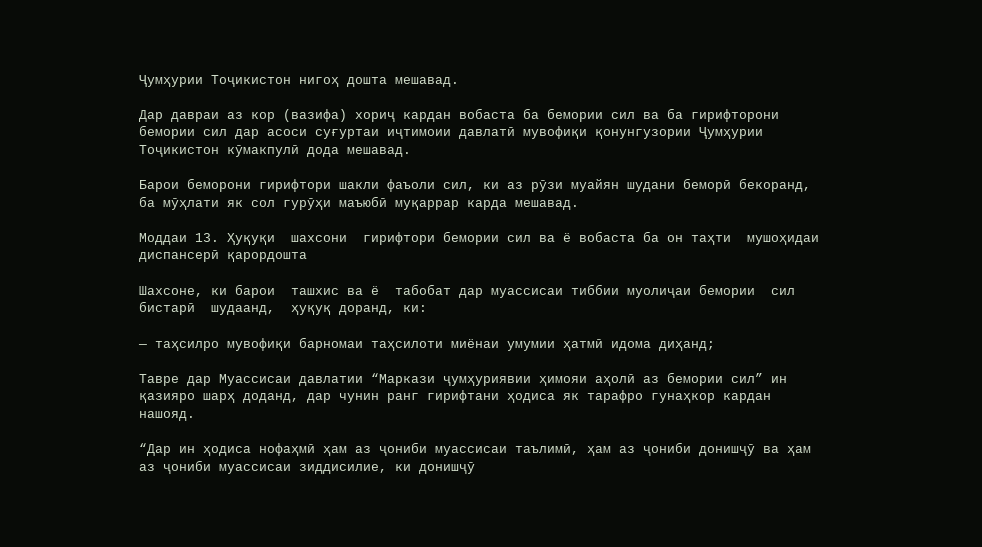Ҷумҳурии Тоҷикистон нигоҳ дошта мешавад.

Дар давраи аз кор (вазифа) хориҷ кардан вобаста ба бемории сил ва ба гирифторони бемории сил дар асоси суғуртаи иҷтимоии давлатӣ мувофиқи қонунгузории Ҷумҳурии Тоҷикистон кӯмакпулӣ дода мешавад.

Барои беморони гирифтори шакли фаъоли сил, ки аз рӯзи муайян шудани беморӣ бекоранд, ба мӯҳлати як сол гурӯҳи маъюбӣ муқаррар карда мешавад.

Моддаи 13. Ҳуқуқи  шахсони  гирифтори бемории сил ва ё вобаста ба он таҳти  мушоҳидаи диспансерӣ қарордошта

Шахсоне, ки барои  ташхис ва ё  табобат дар муассисаи тиббии муолиҷаи бемории  сил  бистарӣ  шудаанд,  ҳуқуқ доранд, ки:

— таҳсилро мувофиқи барномаи таҳсилоти миёнаи умумии ҳатмӣ идома диҳанд;

Тавре дар Муассисаи давлатии “Маркази ҷумҳуриявии ҳимояи аҳолӣ аз бемории сил” ин қазияро шарҳ доданд, дар чунин ранг гирифтани ҳодиса як тарафро гунаҳкор кардан нашояд.

“Дар ин ҳодиса нофаҳмӣ ҳам аз ҷониби муассисаи таълимӣ, ҳам аз ҷониби донишҷӯ ва ҳам аз ҷониби муассисаи зиддисилие, ки донишҷӯ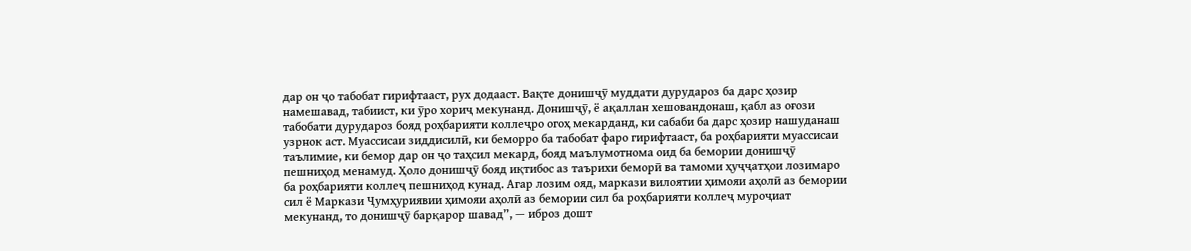дар он ҷо табобат гирифтааст, рух додааст. Вақте донишҷӯ муддати дурудароз ба дарс ҳозир намешавад, табиист, ки ӯро хориҷ мекунанд. Донишҷӯ, ё ақаллан хешовандонаш, қабл аз оғози табобати дурудароз бояд роҳбарияти коллеҷро огоҳ мекарданд, ки сабаби ба дарс ҳозир нашуданаш узрнок аст. Муассисаи зиддисилӣ, ки беморро ба табобат фаро гирифтааст, ба роҳбарияти муассисаи таълимие, ки бемор дар он ҷо таҳсил мекард, бояд маълумотнома оид ба бемории донишҷӯ пешниҳод менамуд. Ҳоло донишҷӯ бояд иқтибос аз таърихи беморӣ ва тамоми ҳуҷҷатҳои лозимаро ба роҳбарияти коллеҷ пешниҳод кунад. Агар лозим ояд, маркази вилоятии ҳимояи аҳолӣ аз бемории сил ё Маркази Ҷумҳуриявии ҳимояи аҳолӣ аз бемории сил ба роҳбарияти коллеҷ муроҷиат мекунанд, то донишҷӯ барқарор шавад”, — иброз дошт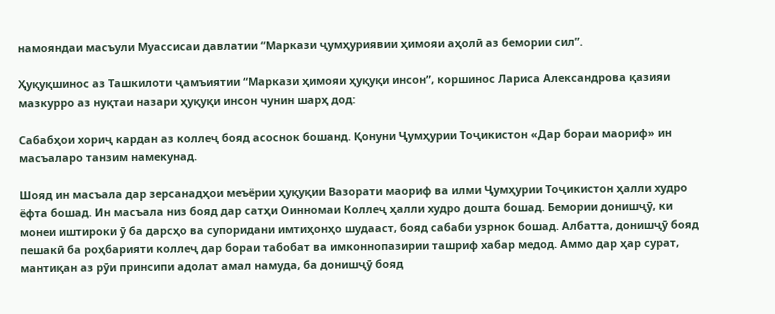намояндаи масъули Муассисаи давлатии “Маркази ҷумҳуриявии ҳимояи аҳолӣ аз бемории сил”.

Ҳуқуқшинос аз Ташкилоти ҷамъиятии “Маркази ҳимояи ҳуқуқи инсон”, коршинос Лариса Александрова қазияи мазкурро аз нуқтаи назари ҳуқуқи инсон чунин шарҳ дод:

Сабабҳои хориҷ кардан аз коллеҷ бояд асоснок бошанд. Қонуни Ҷумҳурии Тоҷикистон «Дар бораи маориф» ин масъаларо танзим намекунад.

Шояд ин масъала дар зерсанадҳои меъёрии ҳуқуқии Вазорати маориф ва илми Ҷумҳурии Тоҷикистон ҳалли худро ёфта бошад. Ин масъала низ бояд дар сатҳи Оинномаи Коллеҷ ҳалли худро дошта бошад. Бемории донишҷӯ, ки монеи иштироки ӯ ба дарсҳо ва супоридани имтиҳонҳо шудааст, бояд сабаби узрнок бошад. Албатта, донишҷӯ бояд пешакӣ ба роҳбарияти коллеҷ дар бораи табобат ва имконнопазирии ташриф хабар медод. Аммо дар ҳар сурат, мантиқан аз рӯи принсипи адолат амал намуда, ба донишҷӯ бояд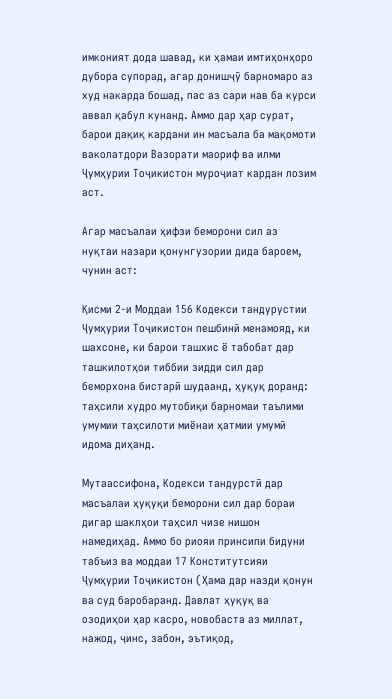имконият дода шавад, ки ҳамаи имтиҳонҳоро дубора супорад, агар донишҷӯ барномаро аз худ накарда бошад, пас аз сари нав ба курси аввал қабул кунанд. Аммо дар ҳар сурат, барои дақиқ кардани ин масъала ба мақомоти ваколатдори Вазорати маориф ва илми Ҷумҳурии Тоҷикистон муроҷиат кардан лозим аст.

Агар масъалаи ҳифзи беморони сил аз нуқтаи назари қонунгузории дида бароем, чунин аст:

Қисми 2-и Моддаи 156 Кодекси тандурустии Ҷумҳурии Тоҷикистон пешбинӣ менамояд, ки шахсоне, ки барои ташхис ё табобат дар ташкилотҳои тиббии зидди сил дар беморхона бистарӣ шудаанд, ҳуқуқ доранд: таҳсили худро мутобиқи барномаи таълими умумии таҳсилоти миёнаи ҳатмии умумӣ идома диҳанд.

Мутаассифона, Кодекси тандурстӣ дар масъалаи ҳуқуқи беморони сил дар бораи дигар шаклҳои таҳсил чизе нишон намедиҳад. Аммо бо риояи принсипи бидуни табъиз ва моддаи 17 Конститутсияи Ҷумҳурии Тоҷикистон (Ҳама дар назди қонун ва суд баробаранд. Давлат ҳуқуқ ва озодиҳои ҳар касро, новобаста аз миллат, нажод, ҷинс, забон, эътиқод,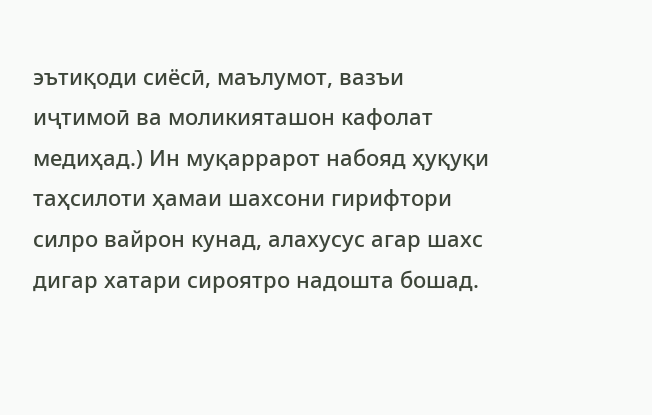эътиқоди сиёсӣ, маълумот, вазъи иҷтимоӣ ва моликияташон кафолат медиҳад.) Ин муқаррарот набояд ҳуқуқи таҳсилоти ҳамаи шахсони гирифтори силро вайрон кунад, алахусус агар шахс дигар хатари сироятро надошта бошад.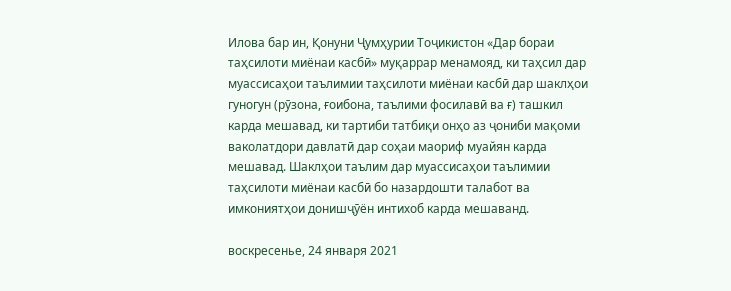Илова бар ин, Қонуни Ҷумҳурии Тоҷикистон «Дар бораи таҳсилоти миёнаи касбӣ» муқаррар менамояд, ки таҳсил дар муассисаҳои таълимии таҳсилоти миёнаи касбӣ дар шаклҳои гуногун (рӯзона, ғоибона, таълими фосилавӣ ва ғ) ташкил карда мешавад, ки тартиби татбиқи онҳо аз ҷониби мақоми ваколатдори давлатӣ дар соҳаи маориф муайян карда мешавад. Шаклҳои таълим дар муассисаҳои таълимии таҳсилоти миёнаи касбӣ бо назардошти талабот ва имкониятҳои донишҷӯён интихоб карда мешаванд.

воскресенье, 24 января 2021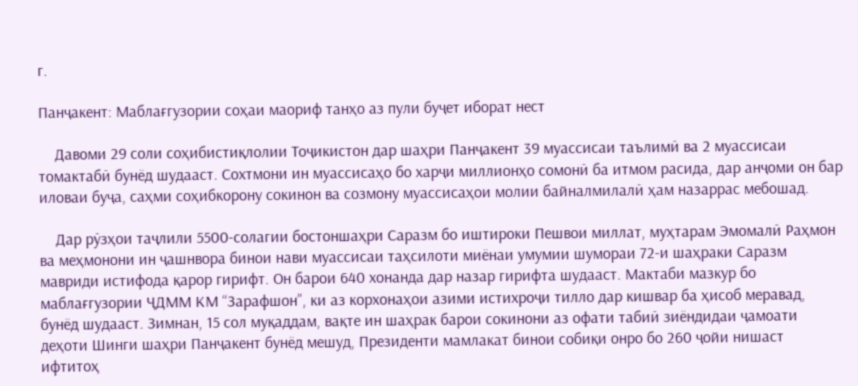г.

Панҷакент: Маблағгузории соҳаи маориф танҳо аз пули буҷет иборат нест

    Давоми 29 соли соҳибистиқлолии Тоҷикистон дар шаҳри Панҷакент 39 муассисаи таълимӣ ва 2 муассисаи томактабӣ бунёд шудааст. Сохтмони ин муассисаҳо бо харҷи миллионҳо сомонӣ ба итмом расида, дар анҷоми он бар иловаи буҷа, саҳми соҳибкорону сокинон ва созмону муассисаҳои молии байналмилалӣ ҳам назаррас мебошад.

    Дар рӯзҳои таҷлили 5500-солагии бостоншаҳри Саразм бо иштироки Пешвои миллат, муҳтарам Эмомалӣ Раҳмон ва меҳмонони ин ҷашнвора бинои нави муассисаи таҳсилоти миёнаи умумии шумораи 72-и шаҳраки Саразм мавриди истифода қарор гирифт. Он барои 640 хонанда дар назар гирифта шудааст. Мактаби мазкур бо маблағгузории ҶДММ КМ “Зарафшон”, ки аз корхонаҳои азими истихроҷи тилло дар кишвар ба ҳисоб меравад, бунёд шудааст. Зимнан, 15 сол муқаддам, вақте ин шаҳрак барои сокинони аз офати табиӣ зиёндидаи ҷамоати деҳоти Шинги шаҳри Панҷакент бунёд мешуд, Президенти мамлакат бинои собиқи онро бо 260 ҷойи нишаст   ифтитоҳ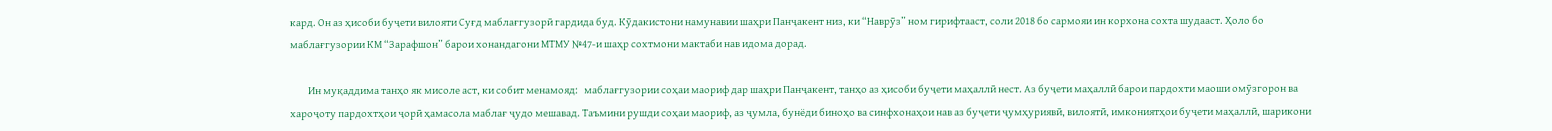кард. Он аз ҳисоби буҷети вилояти Суғд маблағгузорӣ гардида буд. Кӯдакистони намунавии шаҳри Панҷакент низ, ки “Наврӯз” ном гирифтааст, соли 2018 бо сармояи ин корхона сохта шудааст. Ҳоло бо маблағгузории КМ “Зарафшон” барои хонандагони МТМУ №47-и шаҳр сохтмони мактаби нав идома дорад.

         Ин муқаддима танҳо як мисоле аст, ки собит менамояд:   маблағгузории соҳаи маориф дар шаҳри Панҷакент, танҳо аз ҳисоби буҷети маҳаллӣ нест. Аз буҷети маҳаллӣ барои пардохти маоши омӯзгорон ва хароҷоту пардохтҳои ҷорӣ ҳамасола маблағ ҷудо мешавад. Таъмини рушди соҳаи маориф, аз ҷумла, бунёди биноҳо ва синфхонаҳои нав аз буҷети ҷумҳуриявӣ, вилоятӣ, имкониятҳои буҷети маҳаллӣ, шарикони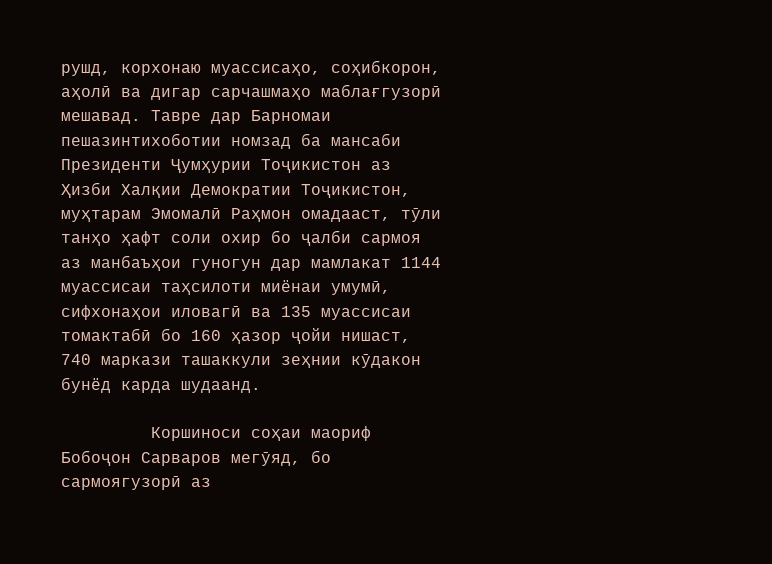рушд, корхонаю муассисаҳо, соҳибкорон, аҳолӣ ва дигар сарчашмаҳо маблағгузорӣ мешавад. Тавре дар Барномаи пешазинтихоботии номзад ба мансаби Президенти Ҷумҳурии Тоҷикистон аз Ҳизби Халқии Демократии Тоҷикистон, муҳтарам Эмомалӣ Раҳмон омадааст, тӯли танҳо ҳафт соли охир бо ҷалби сармоя аз манбаъҳои гуногун дар мамлакат 1144 муассисаи таҳсилоти миёнаи умумӣ, сифхонаҳои иловагӣ ва 135 муассисаи томактабӣ бо 160 ҳазор ҷойи нишаст, 740 маркази ташаккули зеҳнии кӯдакон бунёд карда шудаанд.

         Коршиноси соҳаи маориф Бобоҷон Сарваров мегӯяд, бо сармоягузорӣ аз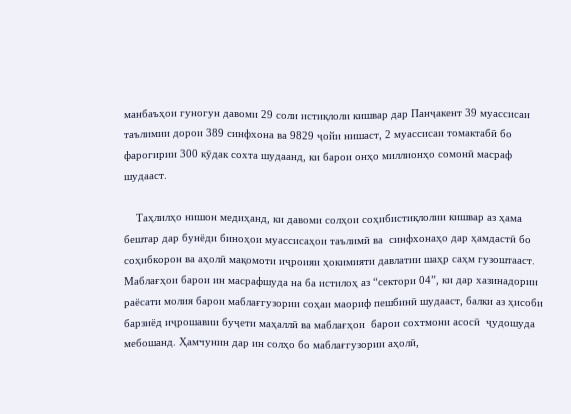манбаъҳои гуногун давоми 29 соли истиқлоли кишвар дар Панҷакент 39 муассисаи таълимии дорои 389 синфхона ва 9829 ҷойи нишаст, 2 муассисаи томактабӣ бо фарогирии 300 кӯдак сохта шудаанд, ки барои онҳо миллионҳо сомонӣ масраф шудааст.

    Таҳлилҳо нишон медиҳанд, ки давоми солҳои соҳибистиқлолии кишвар аз ҳама бештар дар бунёди биноҳои муассисаҳои таълимӣ ва  синфхонаҳо дар ҳамдастӣ бо соҳибкорон ва аҳолӣ мақомоти иҷроияи ҳокимияти давлатии шаҳр саҳм гузоштааст. Маблағҳои барои ин масрафшуда на ба истилоҳ аз “сектори 04”, ки дар хазинадории раёсати молия барои маблағгузории соҳаи маориф пешбинӣ шудааст, балки аз ҳисоби барзиёд иҷрошавии буҷети маҳаллӣ ва маблағҳои  барои сохтмони асосӣ  ҷудошуда мебошанд. Ҳамчунин дар ин солҳо бо маблағгузории аҳолӣ,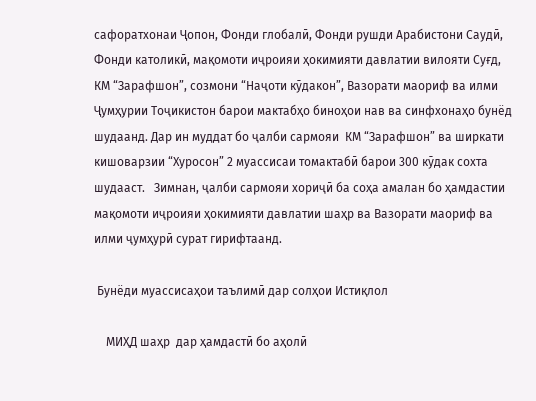сафоратхонаи Ҷопон, Фонди глобалӣ, Фонди рушди Арабистони Саудӣ, Фонди католикӣ, мақомоти иҷроияи ҳокимияти давлатии вилояти Суғд, КМ “Зарафшон”, созмони “Наҷоти кӯдакон”, Вазорати маориф ва илми Ҷумҳурии Тоҷикистон барои мактабҳо биноҳои нав ва синфхонаҳо бунёд шудаанд. Дар ин муддат бо ҷалби сармояи  КМ “Зарафшон” ва ширкати кишоварзии “Хуросон” 2 муассисаи томактабӣ барои 300 кӯдак сохта шудааст.   Зимнан, ҷалби сармояи хориҷӣ ба соҳа амалан бо ҳамдастии мақомоти иҷроияи ҳокимияти давлатии шаҳр ва Вазорати маориф ва илми ҷумҳурӣ сурат гирифтаанд.

 Бунёди муассисаҳои таълимӣ дар солҳои Истиқлол

    МИҲД шаҳр  дар ҳамдастӣ бо аҳолӣ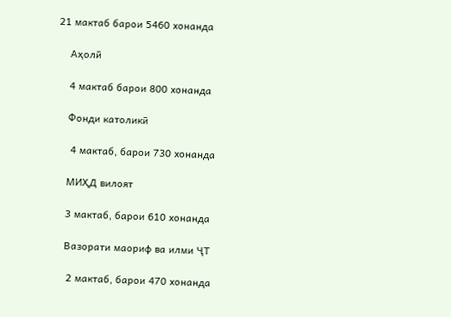21 мактаб барои 5460 хонанда

    Аҳолӣ

    4 мактаб барои 800 хонанда

    Фонди католикӣ

     4 мактаб, барои 730 хонанда

    МИҲД вилоят

    3 мактаб, барои 610 хонанда

    Вазорати маориф ва илми ҶТ

     2 мактаб, барои 470 хонанда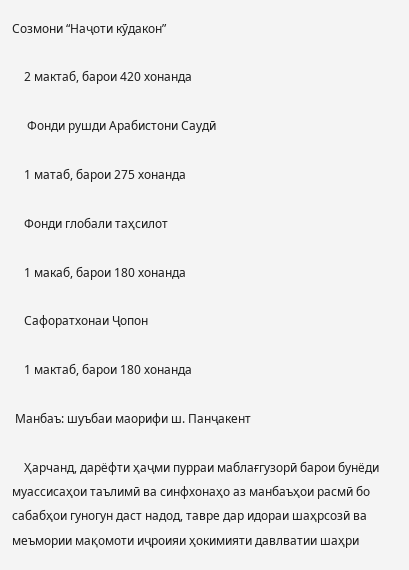Созмони “Наҷоти кӯдакон”

    2 мактаб, барои 420 хонанда

     Фонди рушди Арабистони Саудӣ

    1 матаб, барои 275 хонанда

    Фонди глобали таҳсилот

    1 макаб, барои 180 хонанда

    Сафоратхонаи Ҷопон

    1 мактаб, барои 180 хонанда

 Манбаъ: шуъбаи маорифи ш. Панҷакент

    Ҳарчанд, дарёфти ҳаҷми пурраи маблағгузорӣ барои бунёди муассисаҳои таълимӣ ва синфхонаҳо аз манбаъҳои расмӣ бо сабабҳои гуногун даст надод, тавре дар идораи шаҳрсозӣ ва меъмории мақомоти иҷроияи ҳокимияти давлватии шаҳри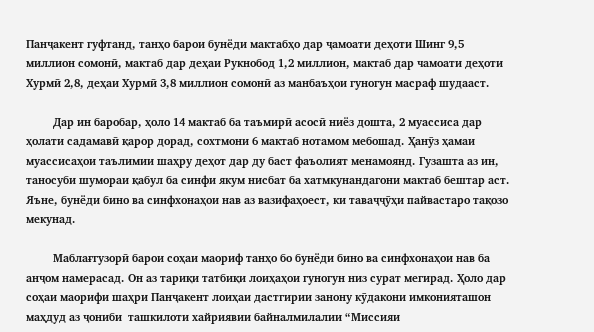Панҷакент гуфтанд, танҳо барои бунёди мактабҳо дар ҷамоати деҳоти Шинг 9,5 миллион сомонӣ, мактаб дар деҳаи Рукнобод 1,2 миллион, мактаб дар чамоати деҳоти Хурмӣ 2,8, деҳаи Хурмӣ 3,8 миллион сомонӣ аз манбаъҳои гуногун масраф шудааст.

         Дар ин баробар, ҳоло 14 мактаб ба таъмирӣ асосӣ ниёз дошта, 2 муассиса дар ҳолати садамавӣ қарор дорад, сохтмони 6 мактаб нотамом мебошад. Ҳанӯз ҳамаи муассисаҳои таълимии шаҳру деҳот дар ду баст фаъолият менамоянд. Гузашта аз ин, таносуби шумораи қабул ба синфи якум нисбат ба хатмкунандагони мактаб бештар аст.  Яъне, бунёди бино ва синфхонаҳои нав аз вазифаҳоест, ки таваҷҷӯҳи пайвастаро тақозо мекунад.

         Маблағгузорӣ барои соҳаи маориф танҳо бо бунёди бино ва синфхонаҳои нав ба анҷом намерасад. Он аз тариқи татбиқи лоиҳаҳои гуногун низ сурат мегирад. Ҳоло дар соҳаи маорифи шаҳри Панҷакент лоиҳаи дастгирии занону кӯдакони имконияташон маҳдуд аз ҷониби  ташкилоти хайриявии байналмилалии “Миссияи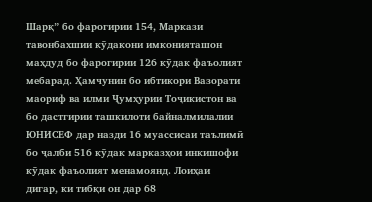Шарқ” бо фарогирии 154, Маркази тавонбахшии кӯдакони имконияташон маҳдуд бо фарогирии 126 кӯдак фаъолият мебарад. Ҳамчунин бо ибтикори Вазорати маориф ва илми Ҷумҳурии Тоҷикистон ва бо дастгирии ташкилоти байналмилалии ЮНИСЕФ дар назди 16 муассисаи таълимӣ бо ҷалби 516 кӯдак марказҳои инкишофи кӯдак фаъолият менамоянд. Лоиҳаи дигар, ки тибқи он дар 68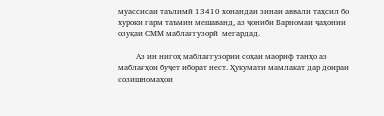муассисаи таълимӣ 13410 хонандаи зинаи аввали таҳсил бо хуроки гарм таъмин мешаванд, аз ҷониби Барномаи ҷаҳонии озуқаи СММ маблағгузорӣ  мегардад.

         Аз ин нигоҳ маблағгузории соҳаи маориф танҳо аз маблағҳои буҷет иборат нест. Ҳукумати мамлакат дар доираи созишномаҳои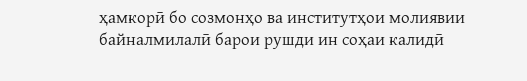ҳамкорӣ бо созмонҳо ва институтҳои молиявии байналмилалӣ барои рушди ин соҳаи калидӣ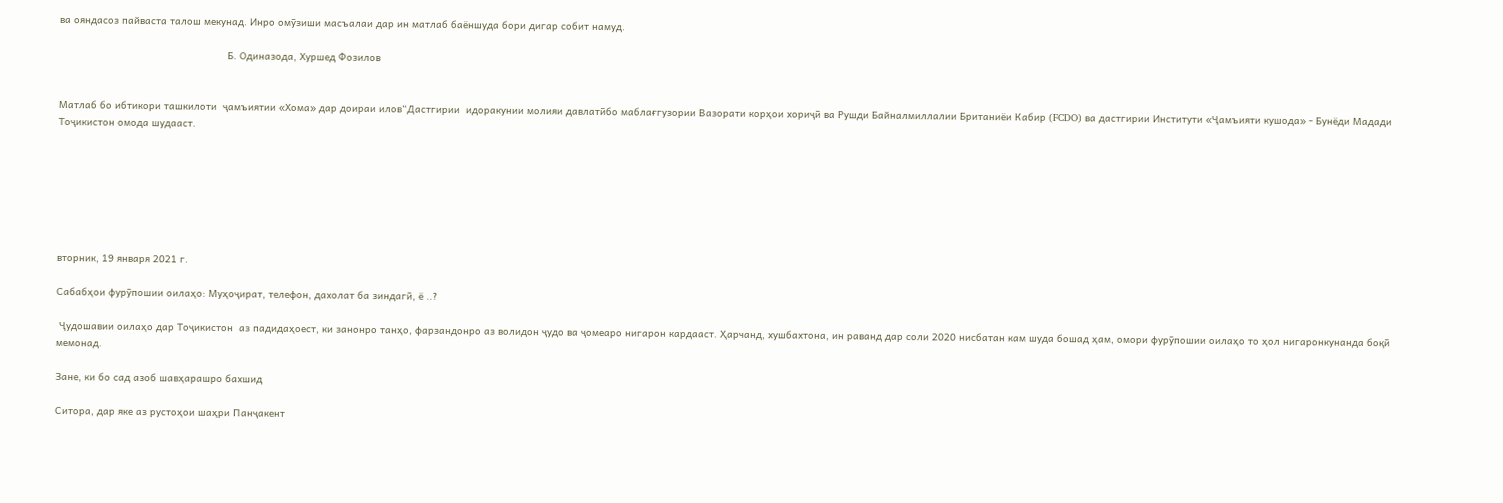ва ояндасоз пайваста талош мекунад. Инро омӯзиши масъалаи дар ин матлаб баёншуда бори дигар собит намуд.

                                                        Б. Одиназода, Хуршед Фозилов


Матлаб бо ибтикори ташкилоти  ҷамъиятии «Хома» дар доираи илов“Дастгирии  идоракунии молияи давлатӣбо маблағгузории Вазорати корҳои хориҷӣ ва Рушди Байналмиллалии Британиёи Кабир (FCDO) ва дастгирии Институти «Ҷамъияти кушода» - Бунёди Мадади Тоҷикистон омода шудааст.







вторник, 19 января 2021 г.

Сабабҳои фурӯпошии оилаҳо: Муҳоҷират, телефон, дахолат ба зиндагӣ, ё ..?

 Ҷудошавии оилаҳо дар Тоҷикистон  аз падидаҳоест, ки занонро танҳо, фарзандонро аз волидон ҷудо ва ҷомеаро нигарон кардааст. Ҳарчанд, хушбахтона, ин раванд дар соли 2020 нисбатан кам шуда бошад ҳам, омори фурӯпошии оилаҳо то ҳол нигаронкунанда боқӣ мемонад.

Зане, ки бо сад азоб шавҳарашро бахшид

Ситора, дар яке аз рустоҳои шаҳри Панҷакент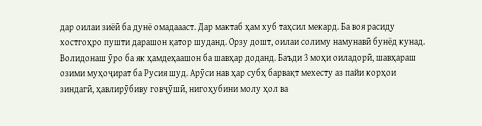дар оилаи зиёӣ ба дунё омадаааст. Дар мактаб ҳам хуб таҳсил мекард. Ба воя расиду хостгоҳро пушти дарашон қатор шуданд. Орзу дошт, оилаи солиму намунавӣ бунёд кунад. Волидонаш ӯро ба як ҳамдеҳаашон ба шавҳар доданд. Баъди 3 моҳи оиладорӣ, шавҳараш озими муҳоҷират ба Русия шуд. Арӯси нав ҳар субҳ барвақт мехесту аз пайи корҳои зиндагӣ, ҳавлирӯбиву говҷӯшӣ, нигоҳубини молу ҳол ва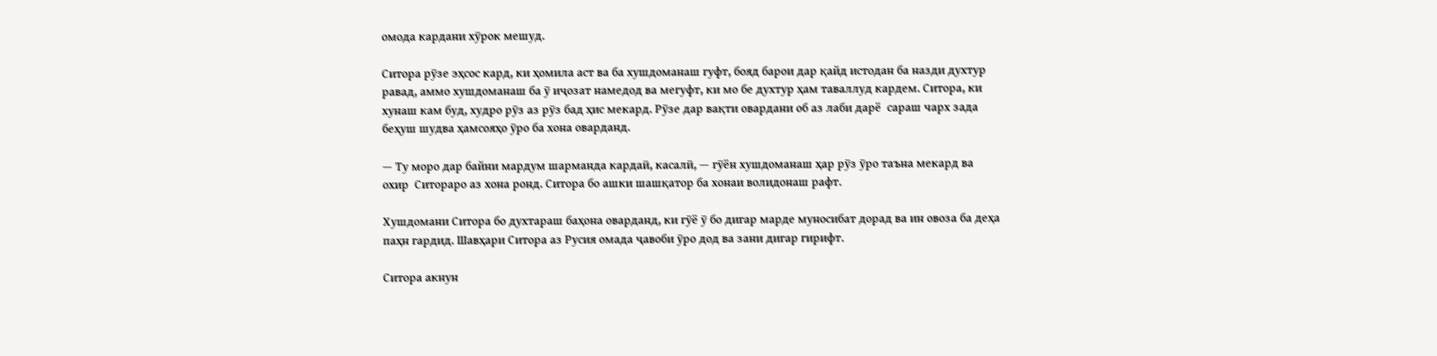омода кардани хӯрок мешуд.

Ситора рӯзе эҳсос кард, ки ҳомила аст ва ба хушдоманаш гуфт, бояд барои дар қайд истодан ба назди духтур равад, аммо хушдоманаш ба ӯ иҷозат намедод ва мегуфт, ки мо бе духтур ҳам таваллуд кардем. Ситора, ки хунаш кам буд, худро рӯз аз рӯз бад ҳис мекард. Рӯзе дар вақти овардани об аз лаби дарё  сараш чарх зада беҳуш шудва ҳамсояҳо ӯро ба хона оварданд.

— Ту моро дар байни мардум шарманда кардаӣ, касалӣ, — гӯён хушдоманаш ҳар рӯз ӯро таъна мекард ва охир  Ситораро аз хона ронд. Ситора бо ашки шашқатор ба хонаи волидонаш рафт.

Хушдомани Ситора бо духтараш баҳона оварданд, ки гӯё ӯ бо дигар марде муносибат дорад ва ин овоза ба деҳа паҳн гардид. Шавҳари Ситора аз Русия омада ҷавоби ӯро дод ва зани дигар гирифт.

Ситора акнун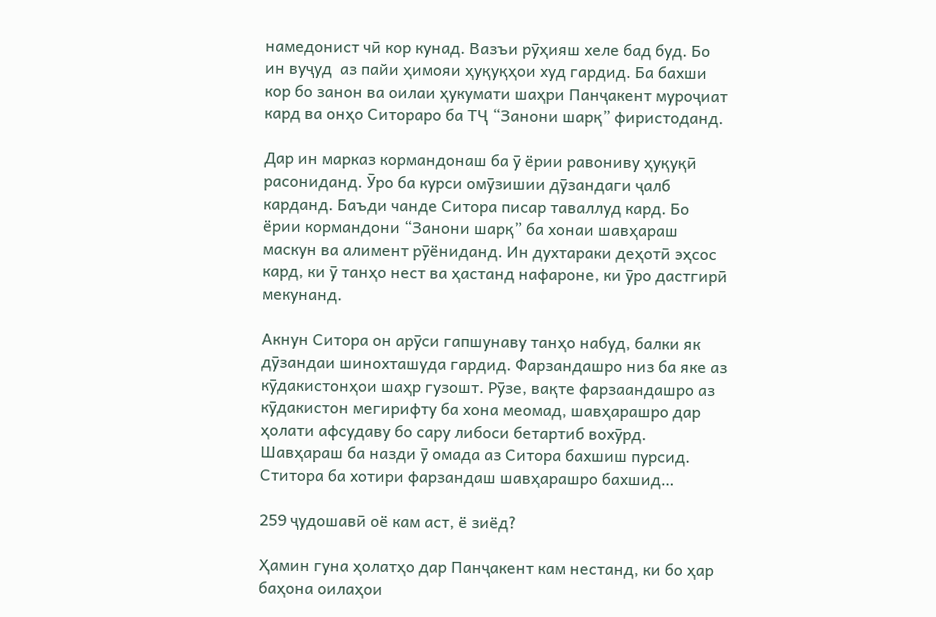намедонист чӣ кор кунад. Вазъи рӯҳияш хеле бад буд. Бо ин вуҷуд  аз пайи ҳимояи ҳуқуқҳои худ гардид. Ба бахши кор бо занон ва оилаи ҳукумати шаҳри Панҷакент муроҷиат кард ва онҳо Ситораро ба ТҶ “Занони шарқ” фиристоданд.

Дар ин марказ кормандонаш ба ӯ ёрии равониву ҳуқуқӣ расониданд. Ӯро ба курси омӯзишии дӯзандаги ҷалб карданд. Баъди чанде Ситора писар таваллуд кард. Бо ёрии кормандони “Занони шарқ” ба хонаи шавҳараш маскун ва алимент рӯёниданд. Ин духтараки деҳотӣ эҳсос кард, ки ӯ танҳо нест ва ҳастанд нафароне, ки ӯро дастгирӣ мекунанд.

Акнун Ситора он арӯси гапшунаву танҳо набуд, балки як дӯзандаи шинохташуда гардид. Фарзандашро низ ба яке аз кӯдакистонҳои шаҳр гузошт. Рӯзе, вақте фарзаандашро аз кӯдакистон мегирифту ба хона меомад, шавҳарашро дар ҳолати афсудаву бо сару либоси бетартиб вохӯрд. Шавҳараш ба назди ӯ омада аз Ситора бахшиш пурсид. Ститора ба хотири фарзандаш шавҳарашро бахшид…

259 ҷудошавӣ оё кам аст, ё зиёд?

Ҳамин гуна ҳолатҳо дар Панҷакент кам нестанд, ки бо ҳар баҳона оилаҳои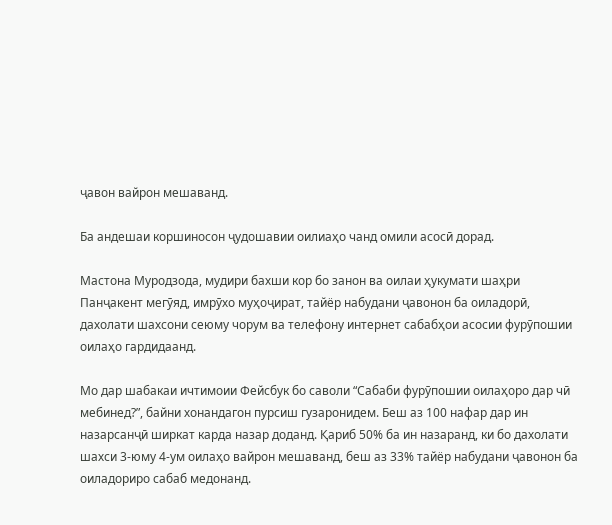ҷавон вайрон мешаванд.

Ба андешаи коршиносон ҷудошавии оилиаҳо чанд омили асосӣ дорад.

Мастона Муродзода, мудири бахши кор бо занон ва оилаи ҳукумати шаҳри Панҷакент мегӯяд, имрӯхо муҳоҷират, тайёр набудани ҷавонон ба оиладорӣ, дахолати шахсони сеюму чорум ва телефону интернет сабабҳои асосии фурӯпошии оилаҳо гардидаанд.

Мо дар шабакаи ичтимоии Фейсбук бо саволи “Сабаби фурӯпошии оилаҳоро дар чӣ мебинед?”, байни хонандагон пурсиш гузаронидем. Беш аз 100 нафар дар ин назарсанҷӣ ширкат карда назар доданд. Қариб 50% ба ин назаранд, ки бо дахолати шахси 3-юму 4-ум оилаҳо вайрон мешаванд, беш аз 33% тайёр набудани ҷавонон ба оиладориро сабаб медонанд.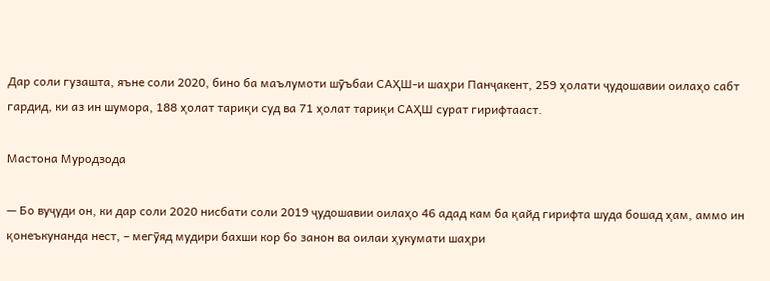Дар соли гузашта, яъне соли 2020, бино ба маълумоти шӯъбаи САҲШ-и шаҳри Панҷакент, 259 ҳолати ҷудошавии оилаҳо сабт гардид, ки аз ин шумора, 188 ҳолат тариқи суд ва 71 ҳолат тариқи САҲШ сурат гирифтааст.

Мастона Муродзода

— Бо вуҷуди он, ки дар соли 2020 нисбати соли 2019 ҷудошавии оилаҳо 46 адад кам ба қайд гирифта шуда бошад ҳам, аммо ин қонеъкунанда нест, – мегӯяд мудири бахши кор бо занон ва оилаи ҳукумати шаҳри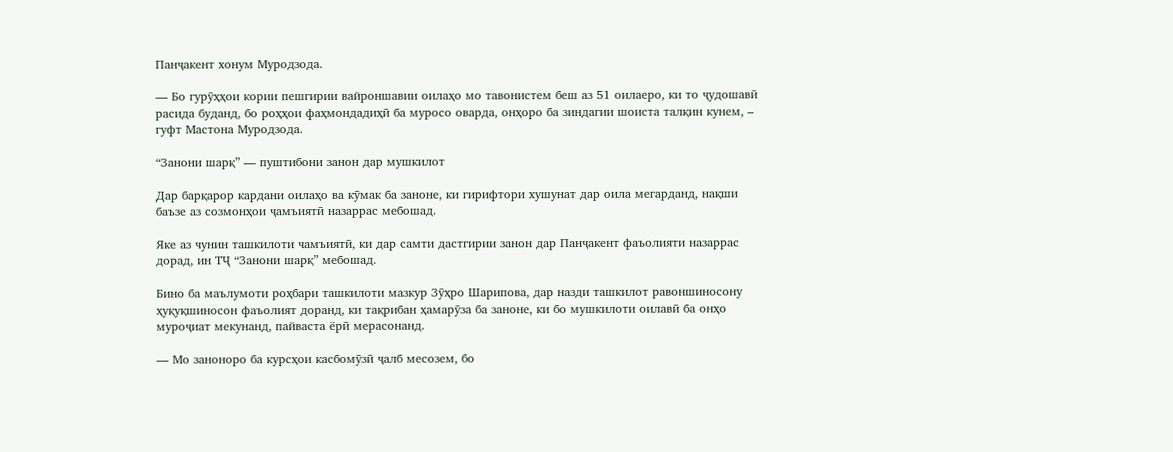Панҷакент хонум Муродзода.

— Бо гурӯҳҳои кории пешгирии вайроншавии оилаҳо мо тавонистем беш аз 51 оилаеро, ки то ҷудошавӣ расида буданд, бо роҳҳои фаҳмондадиҳӣ ба муросо оварда, онҳоро ба зиндагии шоиста талқин кунем, – гуфт Мастона Муродзода.

“Занони шарқ” — пуштибони занон дар мушкилот

Дар барқарор кардани оилаҳо ва кӯмак ба заноне, ки гирифтори хушунат дар оила мегарданд, нақши баъзе аз созмонҳои ҷамъиятӣ назаррас мебошад.

Яке аз чунин ташкилоти чамъиятӣ, ки дар самти дастгирии занон дар Панҷакент фаъолияти назаррас дорад, ин ТҶ “Занони шарқ” мебошад.

Бино ба маълумоти роҳбари ташкилоти мазкур Зӯҳро Шарипова, дар назди ташкилот равоншиносону ҳуқуқшиносон фаъолият доранд, ки тақрибан ҳамарӯза ба заноне, ки бо мушкилоти оилавӣ ба онҳо муроҷиат мекунанд, пайваста ёрӣ мерасонанд.

— Мо заноноро ба курсҳои касбомӯзӣ ҷалб месозем, бо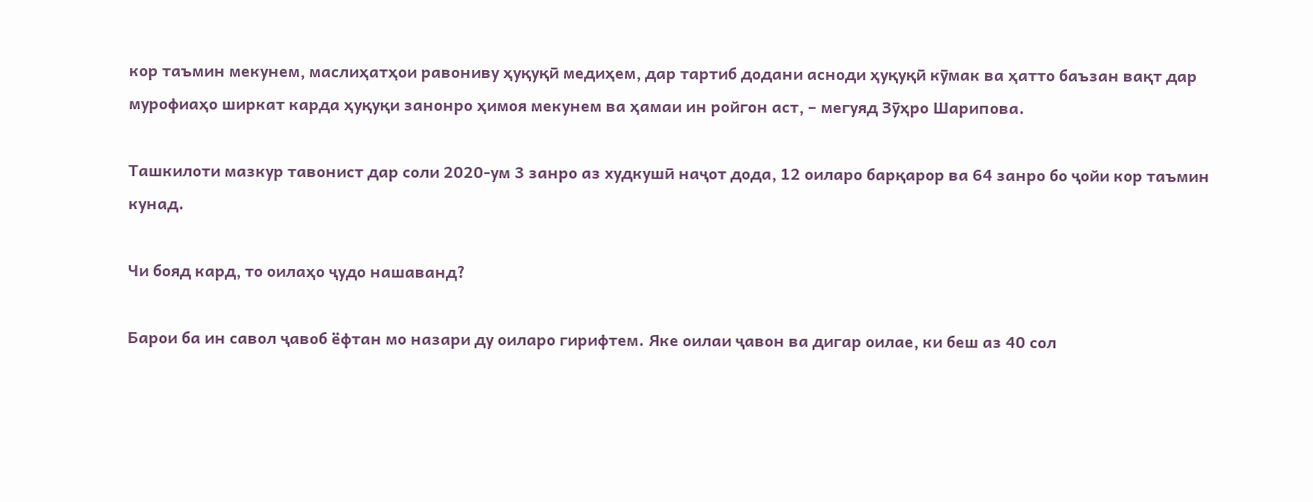кор таъмин мекунем, маслиҳатҳои равониву ҳуқуқӣ медиҳем, дар тартиб додани асноди ҳуқуқӣ кӯмак ва ҳатто баъзан вақт дар мурофиаҳо ширкат карда ҳуқуқи занонро ҳимоя мекунем ва ҳамаи ин ройгон аст, – мегуяд Зӯҳро Шарипова.

Ташкилоти мазкур тавонист дар соли 2020-ум 3 занро аз худкушӣ наҷот дода, 12 оиларо барқарор ва 64 занро бо ҷойи кор таъмин кунад.

Чи бояд кард, то оилаҳо ҷудо нашаванд?

Барои ба ин савол ҷавоб ёфтан мо назари ду оиларо гирифтем. Яке оилаи ҷавон ва дигар оилае, ки беш аз 40 сол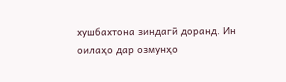хушбахтона зиндагӣ доранд. Ин оилаҳо дар озмунҳо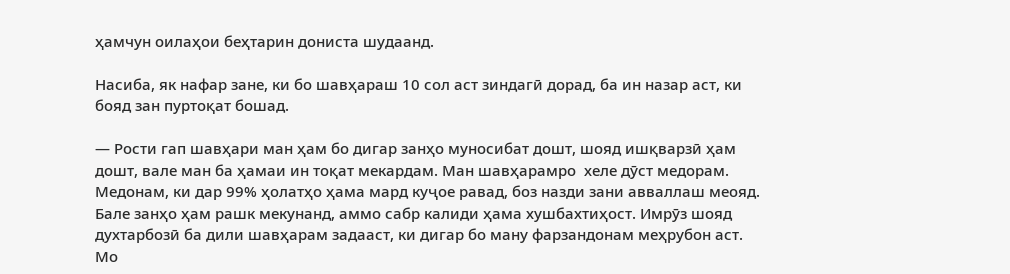ҳамчун оилаҳои беҳтарин дониста шудаанд.

Насиба, як нафар зане, ки бо шавҳараш 10 сол аст зиндагӣ дорад, ба ин назар аст, ки бояд зан пуртоқат бошад.

— Рости гап шавҳари ман ҳам бо дигар занҳо муносибат дошт, шояд ишқварзӣ ҳам дошт, вале ман ба ҳамаи ин тоқат мекардам. Ман шавҳарамро  хеле дӯст медорам. Медонам, ки дар 99% ҳолатҳо ҳама мард куҷое равад, боз назди зани авваллаш меояд. Бале занҳо ҳам рашк мекунанд, аммо сабр калиди ҳама хушбахтиҳост. Имрӯз шояд духтарбозӣ ба дили шавҳарам задааст, ки дигар бо ману фарзандонам меҳрубон аст. Мо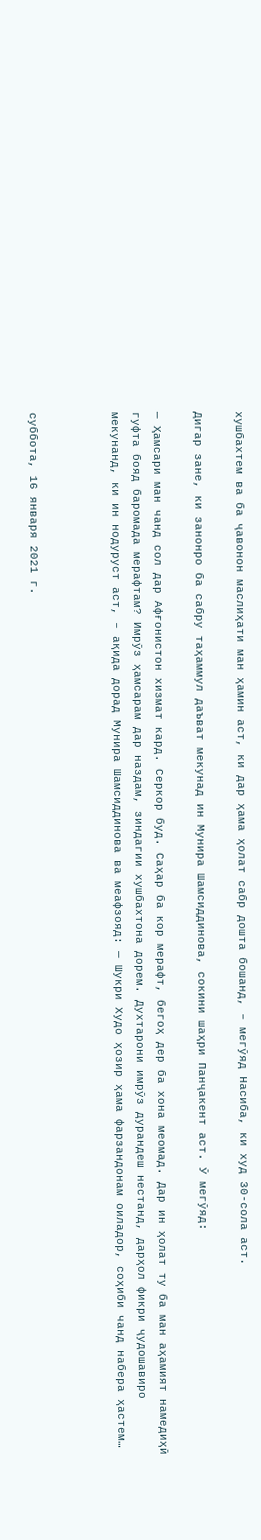хушбахтем ва ба ҷавонон маслиҳати ман ҳамин аст, ки дар ҳама ҳолат сабр дошта бошанд, – мегӯяд Насиба, ки худ 30-сола аст.

Дигар зане, ки занонро ба сабру таҳаммул даъват мекунад ин Мунира Шамсиддинова, сокини шаҳри Панҷакент аст. Ӯ мегӯяд:

— Ҳамсари ман чанд сол дар Афғонистон хизмат кард. Серкор буд. Саҳар ба кор мерафт, бегоҳ дер ба хона меомад. Дар ин ҳолат ту ба ман аҳамият намедиҳӣ гуфта бояд баромада мерафтам? Имрӯз ҳамсарам дар наздам, зиндагии хушбахтона дорем. Духтарони имрӯз дурандеш нестанд, дарҳол фикри ҷудошавиро мекунанд, ки ин нодуруст аст, – ақида дорад Мунира Шамсиддинова ва меафзояд: — Шукри Худо ҳозир ҳама фарзандонам оиладор, соҳиби чанд набера ҳастем…



суббота, 16 января 2021 г.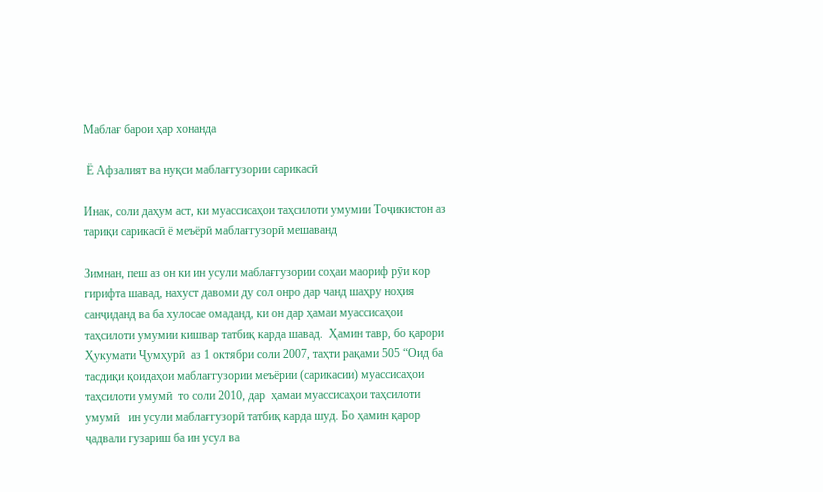Маблағ барои ҳар хонанда

 Ё Афзалият ва нуқси маблағгузории сарикасӣ

Инак, соли даҳум аст, ки муассисаҳои таҳсилоти умумии Тоҷикистон аз тариқи сарикасӣ ё меъёрӣ маблағгузорӣ мешаванд

Зимнан, пеш аз он ки ин усули маблағгузории соҳаи маориф рӯи кор гирифта шавад, нахуст давоми ду сол онро дар чанд шаҳру ноҳия санҷиданд ва ба хулосае омаданд, ки он дар ҳамаи муассисаҳои таҳсилоти умумии кишвар татбиқ карда шавад.  Ҳамин тавр, бо қарори Ҳукумати Ҷумҳурӣ  аз 1 октябри соли 2007, таҳти рақами 505 “Оид ба тасдиқи қоидаҳои маблағгузории меъёрии (сарикасии) муассисаҳои таҳсилоти умумӣ  то соли 2010, дар  ҳамаи муассисаҳои таҳсилоти умумӣ   ин усули маблағгузорӣ татбиқ карда шуд. Бо ҳамин қарор ҷадвали гузариш ба ин усул ва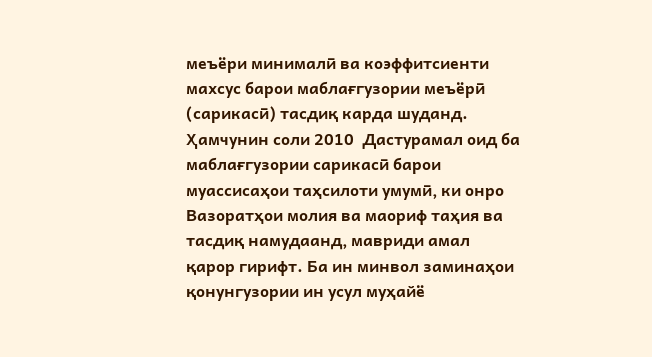меъёри минималӣ ва коэффитсиенти махсус барои маблағгузории меъёрӣ (сарикасӣ) тасдиқ карда шуданд. Ҳамчунин соли 2010  Дастурамал оид ба маблағгузории сарикасӣ барои муассисаҳои таҳсилоти умумӣ, ки онро Вазоратҳои молия ва маориф таҳия ва тасдиқ намудаанд, мавриди амал қарор гирифт. Ба ин минвол заминаҳои қонунгузории ин усул муҳайё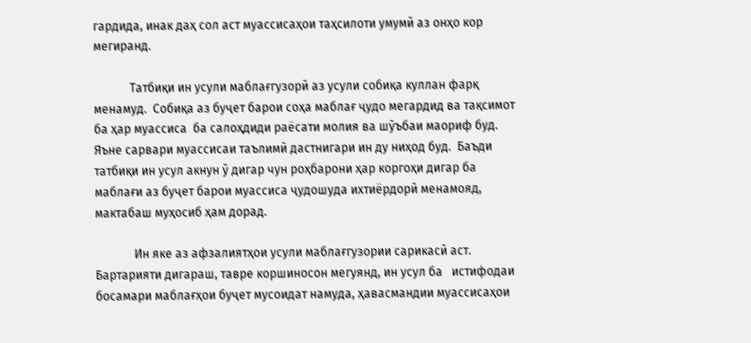гардида, инак даҳ сол аст муассисаҳои таҳсилоти умумӣ аз онҳо кор мегиранд.

            Татбиқи ин усули маблағгузорӣ аз усули собиқа куллан фарқ менамуд.  Собиқа аз буҷет барои соҳа маблағ ҷудо мегардид ва тақсимот ба ҳар муассиса  ба салоҳдиди раёсати молия ва шӯъбаи маориф буд. Яъне сарвари муассисаи таълимӣ дастнигари ин ду ниҳод буд.  Баъди татбиқи ин усул акнун ӯ дигар чун роҳбарони ҳар коргоҳи дигар ба маблағи аз буҷет барои муассиса ҷудошуда ихтиёрдорӣ менамояд, мактабаш муҳосиб ҳам дорад.

             Ин яке аз афзалиятҳои усули маблағгузории сарикасӣ аст. Бартарияти дигараш, тавре коршиносон мегуянд, ин усул ба   истифодаи босамари маблағҳои буҷет мусоидат намуда, ҳавасмандии муассисаҳои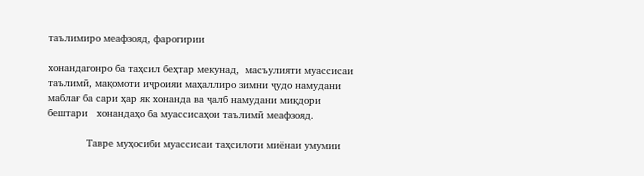таълимиро меафзояд, фарогирии

хонандагонро ба таҳсил беҳтар мекунад,  масъулияти муассисаи таълимӣ, мақомоти иҷроияи маҳаллиро зимни ҷудо намудани маблағ ба сари ҳар як хонанда ва ҷалб намудани миқдори бештари   хонандаҳо ба муассисаҳои таълимӣ меафзояд.

             Тавре муҳосиби муассисаи таҳсилоти миёнаи умумии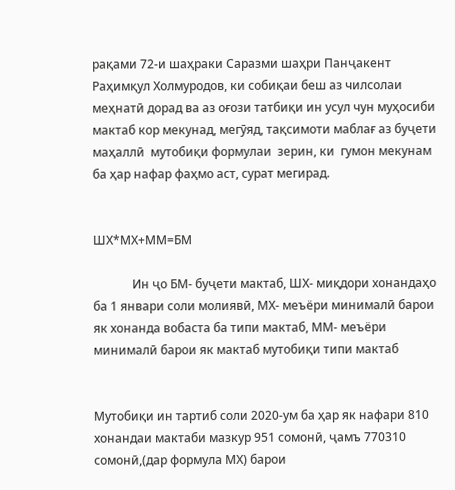рақами 72-и шаҳраки Саразми шаҳри Панҷакент Раҳимқул Холмуродов, ки собиқаи беш аз чилсолаи меҳнатӣ дорад ва аз оғози татбиқи ин усул чун муҳосиби мактаб кор мекунад, мегӯяд, тақсимоти маблағ аз буҷети маҳаллӣ  мутобиқи формулаи  зерин, ки  гумон мекунам  ба ҳар нафар фаҳмо аст, сурат мегирад.


ШХ*МХ+ММ=БМ

             Ин ҷо БМ- буҷети мактаб, ШХ- миқдори хонандаҳо ба 1 январи соли молиявӣ, МХ- меъёри минималӣ барои як хонанда вобаста ба типи мактаб, ММ- меъёри минималӣ барои як мактаб мутобиқи типи мактаб


Мутобиқи ин тартиб соли 2020-ум ба ҳар як нафари 810  хонандаи мактаби мазкур 951 сомонӣ, ҷамъ 770310 сомонӣ,(дар формула МХ) барои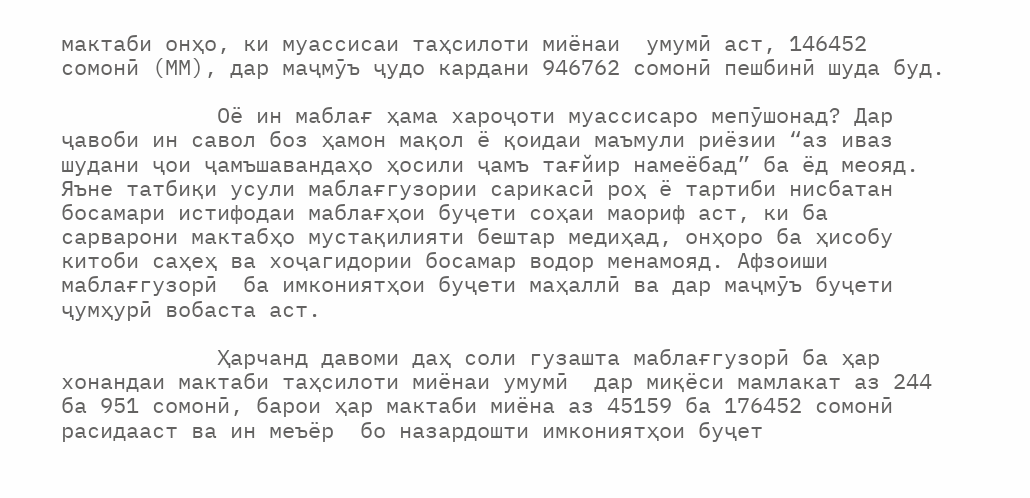мактаби онҳо, ки муассисаи таҳсилоти миёнаи  умумӣ аст, 146452 сомонӣ (ММ), дар маҷмӯъ ҷудо кардани 946762 сомонӣ пешбинӣ шуда буд.

            Оё ин маблағ ҳама хароҷоти муассисаро мепӯшонад? Дар ҷавоби ин савол боз ҳамон мақол ё қоидаи маъмули риёзии “аз иваз шудани ҷои ҷамъшавандаҳо ҳосили ҷамъ тағйир намеёбад” ба ёд меояд. Яъне татбиқи усули маблағгузории сарикасӣ роҳ ё тартиби нисбатан босамари истифодаи маблағҳои буҷети соҳаи маориф аст, ки ба сарварони мактабҳо мустақилияти бештар медиҳад, онҳоро ба ҳисобу китоби саҳеҳ ва хоҷагидории босамар водор менамояд. Афзоиши маблағгузорӣ  ба имкониятҳои буҷети маҳаллӣ ва дар маҷмӯъ буҷети ҷумҳурӣ вобаста аст.

            Ҳарчанд давоми даҳ соли гузашта маблағгузорӣ ба ҳар хонандаи мактаби таҳсилоти миёнаи умумӣ  дар миқёси мамлакат аз 244 ба 951 сомонӣ, барои ҳар мактаби миёна аз 45159 ба 176452 сомонӣ расидааст ва ин меъёр  бо назардошти имкониятҳои буҷет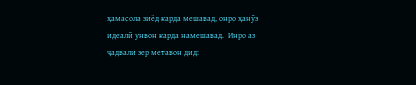ҳамасола зиёд карда мешавад, онро ҳанӯз идеалӣ унвон карда намешавад.  Инро аз ҷадвали зер метавон дид: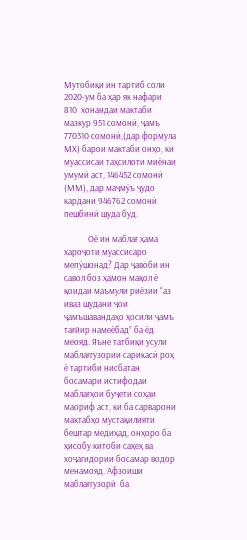Мутобиқи ин тартиб соли 2020-ум ба ҳар як нафари 810  хонандаи мактаби мазкур 951 сомонӣ, ҷамъ 770310 сомонӣ,(дар формула МХ) барои мактаби онҳо, ки муассисаи таҳсилоти миёнаи  умумӣ аст, 146452 сомонӣ (ММ), дар маҷмӯъ ҷудо кардани 946762 сомонӣ пешбинӣ шуда буд.

            Оё ин маблағ ҳама хароҷоти муассисаро мепӯшонад? Дар ҷавоби ин савол боз ҳамон мақол ё қоидаи маъмули риёзии “аз иваз шудани ҷои ҷамъшавандаҳо ҳосили ҷамъ тағйир намеёбад” ба ёд меояд. Яъне татбиқи усули маблағгузории сарикасӣ роҳ ё тартиби нисбатан босамари истифодаи маблағҳои буҷети соҳаи маориф аст, ки ба сарварони мактабҳо мустақилияти бештар медиҳад, онҳоро ба ҳисобу китоби саҳеҳ ва хоҷагидории босамар водор менамояд. Афзоиши маблағгузорӣ  ба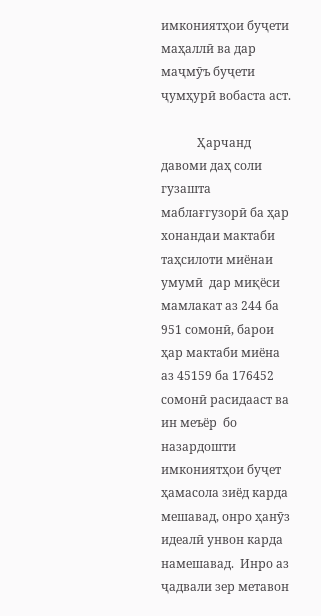имкониятҳои буҷети маҳаллӣ ва дар маҷмӯъ буҷети ҷумҳурӣ вобаста аст.

            Ҳарчанд давоми даҳ соли гузашта маблағгузорӣ ба ҳар хонандаи мактаби таҳсилоти миёнаи умумӣ  дар миқёси мамлакат аз 244 ба 951 сомонӣ, барои ҳар мактаби миёна аз 45159 ба 176452 сомонӣ расидааст ва ин меъёр  бо назардошти имкониятҳои буҷет  ҳамасола зиёд карда мешавад, онро ҳанӯз идеалӣ унвон карда намешавад.  Инро аз ҷадвали зер метавон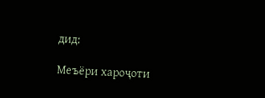дид:

Меъёри хароҷоти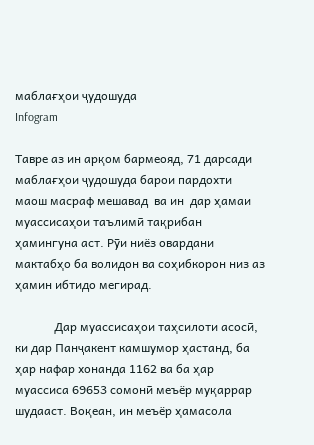маблағҳои ҷудошуда
Infogram

Тавре аз ин арқом бармеояд, 71 дарсади маблағҳои ҷудошуда барои пардохти маош масраф мешавад  ва ин  дар ҳамаи муассисаҳои таълимӣ тақрибан ҳамингуна аст. Рӯи ниёз овардани мактабҳо ба волидон ва соҳибкорон низ аз ҳамин ибтидо мегирад.

             Дар муассисаҳои таҳсилоти асосӣ, ки дар Панҷакент камшумор ҳастанд, ба ҳар нафар хонанда 1162 ва ба ҳар муассиса 69653 сомонӣ меъёр муқаррар шудааст. Воқеан, ин меъёр ҳамасола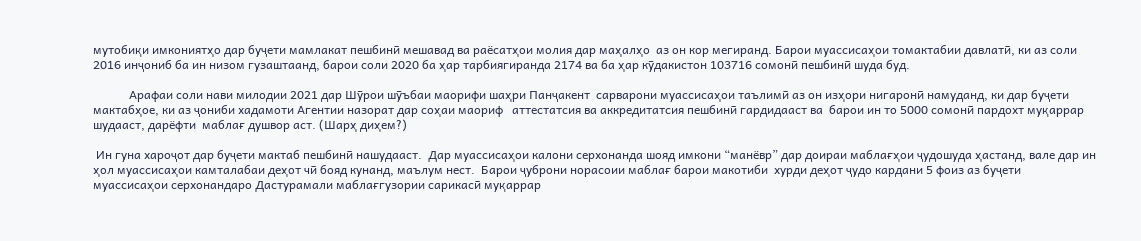мутобиқи имкониятҳо дар буҷети мамлакат пешбинӣ мешавад ва раёсатҳои молия дар маҳалҳо  аз он кор мегиранд. Барои муассисаҳои томактабии давлатӣ, ки аз соли 2016 инҷониб ба ин низом гузаштаанд, барои соли 2020 ба ҳар тарбиягиранда 2174 ва ба ҳар кӯдакистон 103716 сомонӣ пешбинӣ шуда буд.

            Арафаи соли нави милодии 2021 дар Шӯрои шӯъбаи маорифи шаҳри Панҷакент  сарварони муассисаҳои таълимӣ аз он изҳори нигаронӣ намуданд, ки дар буҷети мактабҳое, ки аз ҷониби хадамоти Агентии назорат дар соҳаи маориф   аттестатсия ва аккредитатсия пешбинӣ гардидааст ва  барои ин то 5000 сомонӣ пардохт муқаррар шудааст, дарёфти  маблағ душвор аст. (Шарҳ диҳем?)

 Ин гуна хароҷот дар буҷети мактаб пешбинӣ нашудааст.  Дар муассисаҳои калони серхонанда шояд имкони “манёвр” дар доираи маблағҳои ҷудошуда ҳастанд, вале дар ин ҳол муассисаҳои камталабаи деҳот чӣ бояд кунанд, маълум нест.  Барои ҷуброни норасоии маблағ барои макотиби  хурди деҳот ҷудо кардани 5 фоиз аз буҷети муассисаҳои серхонандаро Дастурамали маблағгузории сарикасӣ муқаррар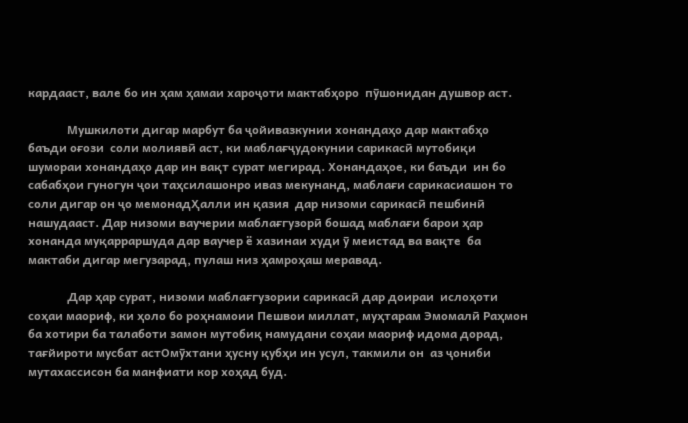кардааст, вале бо ин ҳам ҳамаи хароҷоти мактабҳоро  пӯшонидан душвор аст.

             Мушкилоти дигар марбут ба ҷойивазкунии хонандаҳо дар мактабҳо баъди оғози  соли молиявӣ аст, ки маблағҷудокунии сарикасӣ мутобиқи шумораи хонандаҳо дар ин вақт сурат мегирад. Хонандаҳое, ки баъди  ин бо сабабҳои гуногун ҷои таҳсилашонро иваз мекунанд, маблағи сарикасиашон то соли дигар он ҷо мемонадҲалли ин қазия  дар низоми сарикасӣ пешбинӣ нашудааст. Дар низоми ваучерии маблағгузорӣ бошад маблағи барои ҳар хонанда муқарраршуда дар ваучер ё хазинаи худи ӯ меистад ва вақте  ба мактаби дигар мегузарад, пулаш низ ҳамроҳаш меравад.

             Дар ҳар сурат, низоми маблағгузории сарикасӣ дар доираи  ислоҳоти соҳаи маориф, ки ҳоло бо роҳнамоии Пешвои миллат, муҳтарам Эмомалӣ Раҳмон ба хотири ба талаботи замон мутобиқ намудани соҳаи маориф идома дорад, тағйироти мусбат астОмӯхтани ҳусну қубҳи ин усул, такмили он  аз ҷониби мутахассисон ба манфиати кор хоҳад буд.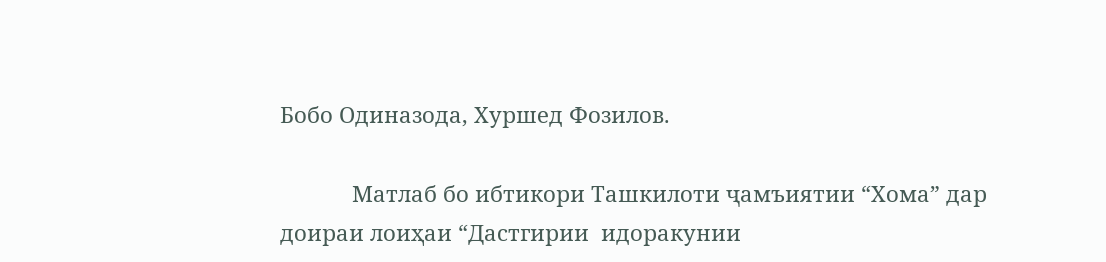Бобо Одиназода, Хуршед Фозилов.

            Матлаб бо ибтикори Ташкилоти ҷамъиятии “Хома” дар доираи лоиҳаи “Дастгирии  идоракунии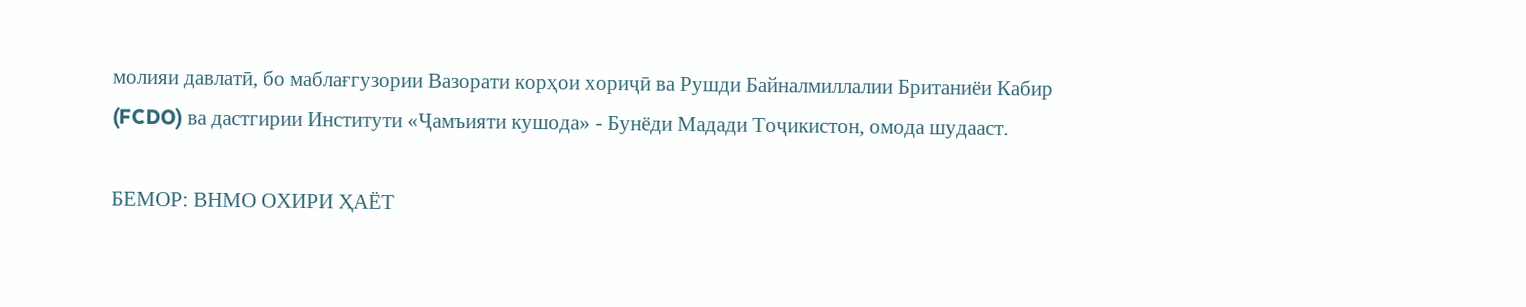молияи давлатӣ, бо маблағгузории Вазорати корҳои хориҷӣ ва Рушди Байналмиллалии Британиёи Кабир (FCDO) ва дастгирии Институти «Ҷамъияти кушода» - Бунёди Мадади Тоҷикистон, омода шудааст.

БЕМОР: ВНМО ОХИРИ ҲАЁТ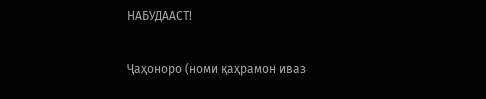НАБУДААСТ!

Ҷаҳоноро (номи қаҳрамон иваз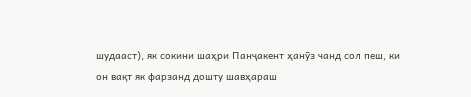шудааст), як сокини шаҳри Панҷакент ҳанӯз чанд сол пеш, ки он вақт як фарзанд дошту шавҳараш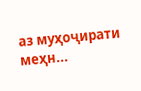аз муҳоҷирати меҳн...